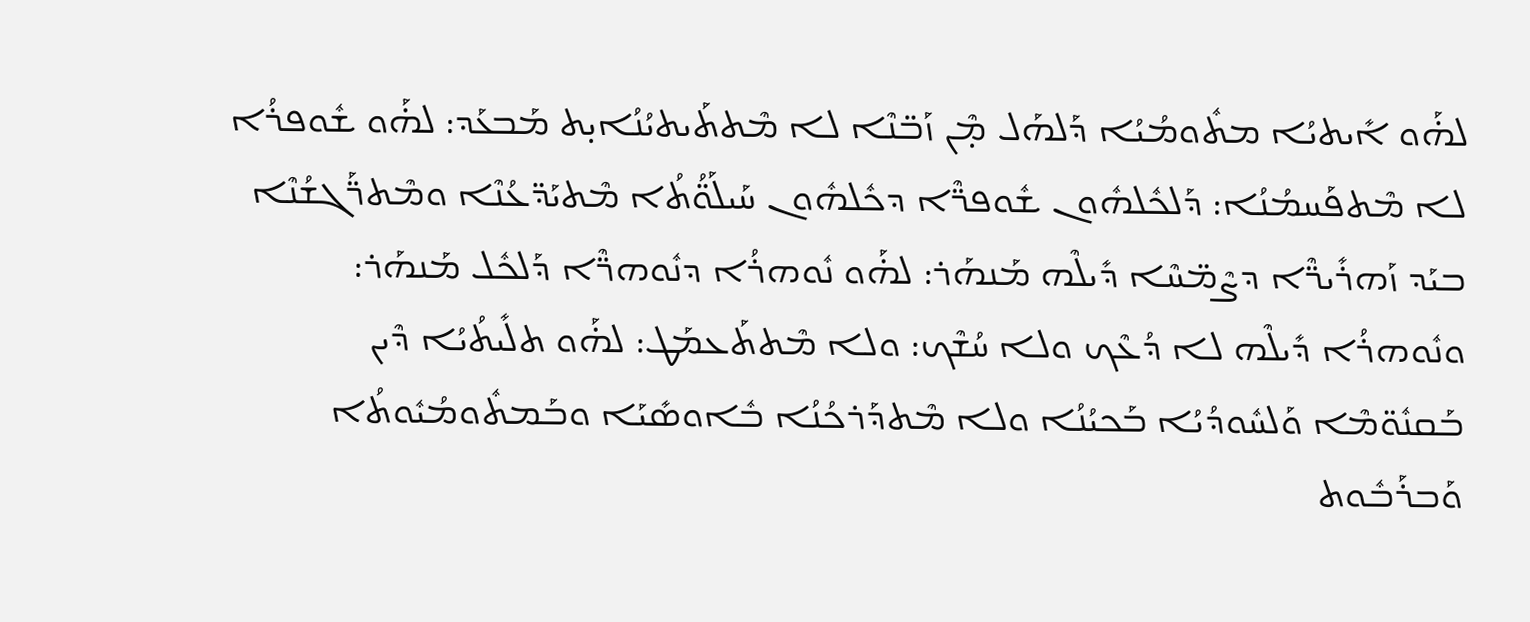ܠܗ̇ܰܘ ܐܺܝܬܝܳܐ ܡܬܽܘܡܳܝܳܐ ܕܰܠܗܰܠ ܡ̣ܶܢ ܙܰܒ̈ܢܶܐ ܠܐ ܡܶܬܬܰܝܬܝܳܢܳܐܝ̣ܬ ܡܰܒܥܰܕ: ܠܗ̇ܰܘ ܫܽܘܦܪܳܐ ܠܐ ܡܶܬܦܰܚܡܳܢܳܐ: ܕܰܠܟܽܠܗܽܘܢ ܫܽܘܦܪ̈ܶܐ ܕܟܽܠܗܽܘܢ ܚܰܝܠܰܘ̈ܳܬܳܐ ܡܶܬܝܰܕ̈ܥܳܢܶܐ ܘܡܶܬܪ̈ܰܓܫܳܢܶܐ ܒܝܰܕ ܙܰܗܪܺܝܪ̈ܶܐ ܕܨܶܡ̈ܚܶܐ ܕܺܝܠܶܗ ܡܰܢܗܰܪ: ܠܗ̇ܰܘ ܢܽܘܗܪܳܐ ܕܢܽܘܗܪ̈ܶܐ ܕܰܠܟܽܠ ܡܰܢܗܰܪ: ܘܢܽܘܗܪܳܐ ܕܺܝܠܶܗ ܠܐ ܕܳܥܶܟ ܘܠܐ ܚܳܫܶܟ: ܘܠܐ ܡܶܬܬܰܥܡܰܛ: ܠܗ̇ܰܘ ܬܠܺܝܬܳܝܳܐ ܕܶܝܢ ܒܰܩܢܽܘ̈ܡܶܐ ܘܰܠܚܽܘܕܳܝܳܐ ܒܰܟܝܳܢܳܐ ܘܠܐ ܡܶܬܕܰܪܟܳܢܳܐ ܒܽܐܘܣܺܝܰܐ ܘܒܰܡܬܽܘܡܳܝܽܘܬܳܐ ܘܰܒܪܰܒܽܘܬ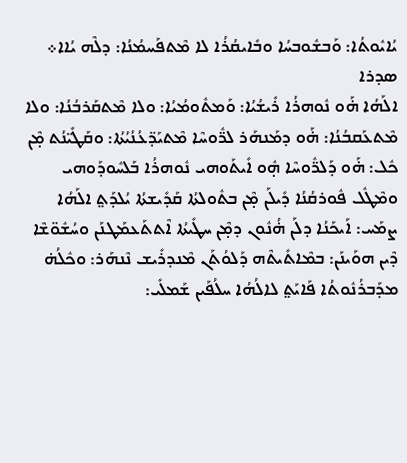ܝܳܐܝܽܘܬܳܐ: ܘܰܒܫܽܘܒܚܳܐ ܘܒܺܐܝܩܳܪܳܐ ܠܐ ܡܶܬܦܰܚܡܳܢܳܐ: ܕܠܶܗ ܝܳܐܐ܀
ܣܕܪܐ
ܐܠܰܗܳܐ ܗ̇ܰܘ ܢܽܘܗܪܳܐ ܪܺܝܫܳܝܳܐ: ܘܰܡܬܽܘܡܳܝܳܐ: ܘܠܐ ܡܶܬܩܰܪܒܳܢܳܐ: ܘܠܐ ܡܶܬܥܰܩܒܳܢܳܐ: ܗ̇ܰܘ ܕܡܰܢܗܰܪ ܠܪ̈ܽܘܚܶܐ ܡܶܬܝܰܕ̈ܥܳܢܳܝܳܬܳܐ: ܘܩܰܛܺܝ̈ܢܳܬ ܡ̣ܶܢ ܟܽܠ: ܗ̇ܰܘ ܕܰܠܪ̈ܽܘܚܶܐ ܗ̣ܽܘ ܐܺܝܬܰܘܗܝ ܢܽܘܗܪܳܐ ܒܰܠܚܽܘܕܰܘܗܝ ܘܡܶܛܽܠ ܦܽܘܪܩܳܢܳܐ ܕܺܝܠܰܢ ܡ̣ܶܢ ܒܬܽܘܠܬܳܐ ܩܰܕܺܝܫܬܳܐ ܝܳܠܕܰܬ݀ ܐܠܰܗܳܐ ܨܡܰܚ: ܐܰܝܟܰܢܳܐ ܕܠܰܢ ܗ̇ܳܢܽܘܢ ܕܡ̣ܶܢ ܚܛܺܝܬܳܐ ܐܶܬܬܰܥܡܰܛܢܰܢ ܘܚܳܫܽܘ̈ܫܶܐ ܕܶܝܢ ܗܘܰܝܢܰܢ: ܒܡܶܐܬܺܝܬܶܗ ܕܰܠܘܳܬܰܢ ܡܶܢܕܪܺܝܫ ܢܶܢܗܰܪ: ܘܟܽܠܳܗ̇ ܡܕܰܒܪܳܢܽܘܬܳܐ ܦܰܐܝܰܬ݀ ܠܐܠܳܗܳܐ ܚܠܳܦܰܝܢ ܫܰܡܠܺܝ: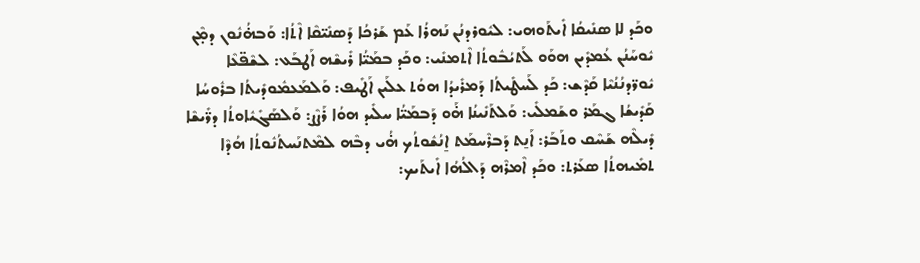ܘܟܰܕ ܠܐ ܣܢܺܝܩܳܐ ܐܺܝܬܰܘܗܝ: ܠܝܽܘܪܕܢܳܢ ܢܰܗܪܳܐ ܥܰܡ ܫܰܪܟܳܐ ܕܰܣܢܺܝ̈ܩܶܐ ܐܶܬܳܐ: ܘܰܒܗ̇ܳܢܽܘܢ ܕܡ̣ܶܢ ܝܽܘܚܰܢܳܢ ܥܳܡܕܺܝܢ ܗܘܰܘ ܠܰܬܝܳܒܽܘܬܳܐ ܐܶܬܡܢܺܝ: ܘܟܰܕ ܒܡܰܝ̈ܳܐ ܪܺܝܫܶܗ ܐܰܛܒܰܥ: ܠܫܶܦ̈ܥܶܐ ܝܽܘܪ̈ܕܢܳܢܳܝܶܐ ܩܰܕܶܫ: ܟܰܕ ܠܰܚܛܺܝܬܳܐ ܕܰܡܪܺܝܕܳܐ ܗܘܳܬ ܥܠܰܝܢ ܐܰܛܺܝܦ: ܘܰܠܡܰܥܡܽܘܕܺܝܬܳܐ ܒܪܽܘܚܳܐ ܩܰܕܺܝܫܳܐ ܓܡܰܪ ܘܫܰܡܠܺܝ: ܘܰܠܬܰܢܺܝܢܳܐ ܗ̇ܰܘ ܕܰܒܡܰܝ̈ܳܐ ܚܠܺܝܕ ܗܘܳܐ ܪܰܨܶܨ: ܘܰܠܣܰܓܺܝܽܐܘܬܳܐ ܕܪ̈ܺܝܫܶܐ ܕܺܝܠܶܗ ܫܰܚܶܩ ܘܬܰܒܰܪ: ܐܰܢ̱ܬ ܕܰܒܪܶܚܡܰܬ ܐ̱ܢܳܫܽܘܬܳܟ ܗ̇ܳܝ ܕܒܶܗ ܠܡܶܬܢܰܚܬܳܢܽܘܬܳܐ ܗܳܕܶܐ ܬܡܺܝܗܬܳܐ ܣܥܰܪܬ: ܘܟܰܕ ܐܶܡܪܶܗ ܕܰܐܠܳܗܳܐ ܐܺܝܬܰܝܟ: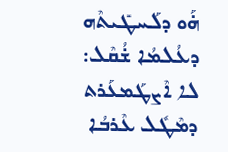ܗ̇ܰܘ ܕܠܰܚܛܺܝܬܶܗ ܕܥܳܠܡܳܐ ܫ̇ܳܩܶܠ: ܠܐ ܐܶܨܛܰܡܥܰܪܬ ܕܡܶܛܽܠ ܥܶܪܒܳܐ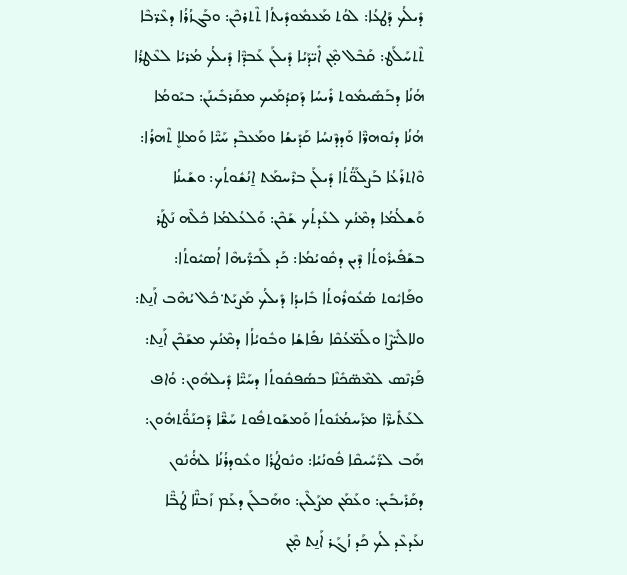ܕܺܝܠܳܟ ܕܰܛܥܳܐ: ܠܘܳܬ ܡܰܥܡܽܘܕܺܝܬܳܐ ܬܶܬܪܟܶܢ: ܘܒܰܓܙܳܪܳܐ ܕܥܶܪ̈ܒܶܐ ܬܶܬܚܰܠܰܛ: ܩܰܒܶܠ ܡ̣ܶܢ ܐܺܝ̈ܕܰܝܳܐ ܕܺܝܠܰܢ ܥܰܒܕ̈ܶܐ ܕܺܝܠܳܟ ܡܳܪܝܳܐ ܠܥܶܛܪܳܐ ܗܳܢܳܐ ܕܒܰܣܺܝܡܽܘܬ ܪܺܝܚܳܐ ܕܰܩܕܳܡܰܝܟ ܡܩܰܪܒܺܝܢܰܢ: ܒܝܰܘܡܳܐ ܗܳܢܳܐ ܕܢܽܘܗܪ̈ܶܐ ܘܰܕܕܶܢܚܳܐ ܩܰܕܺܝܫܳܐ ܘܡܰܥܒܶܕ ܚܰܝ̈ܶܐ ܘܰܡܠܐܷ ܬܶܗܪܳܐ: ܘܶܐܬܪܰܥܳܐ ܒܰܨܠܰܘ̈ܳܬܳܐ ܕܺܝܠܰܢ ܒܪܶܚܡܰܬ ܐ̱ܢܳܫܽܘܬܳܟ: ܘܫܰܝܢܳܐ ܘܰܫܠܳܡܳܐ ܕܡܶܢܳܟ ܠܥܺܕܬܳܟ ܫܰܟܶܢ: ܘܰܠܥܳܠܡܳܐ ܟܽܠܶܗ ܢܰܛܰܪ ܒܫܰܦܺܝܪܽܘܬܳܐ ܕܶܝܢ ܕܩܽܘܝܳܡܳܐ: ܟܰܕ ܠܰܟܪ̈ܺܝܗܶܐ ܐܳܣܝܽܘܬܳܐ: ܘܦܰܐܝܽܘܬ ܣܳܥܽܘܪܽܘܬܳܐ ܒܺܐܝܕܳܐ ܕܺܝܠܳܟ ܡܰܨܝܰܬ݀ ܟܽܠ ܝܳܗܶܒ ܐܰܢ̱ܬ: ܘܠܐܠܺܝ̈ܨܶܐ ܘܠܰܡ̈ܥܳܩܶܐ ܢܦܺܐܫܳܐ ܘܒܽܘܝܳܐܳܐ ܕܡܶܢܳܟ ܡܫܰܟܶܢ ܐܰܢ̱ܬ: ܦܰܪܢܶܣ ܠܡܶܣ̈ܟܺܢܶܐ ܒܣܳܦܩܽܘܬܳܐ ܕܚܰܝ̈ܶܐ ܕܺܝܠܗܽܘܢ: ܘܳܐܦ ܠܥܰܬܺܝܪ̈ܶܐ ܡܪܰܚܡܳܢܽܘܬܳܐ ܘܰܡܫܰܘܬܦܽܘܬ ܚܰܫ̈ܶܐ ܕܰܟܢܰܘ̈ܳܬܗܽܘܢ: ܗܰܒ ܠܪ̈ܰܚܺܝܩܶܐ ܦܽܘܢܳܝܳܐ: ܘܢܽܘܛܳܪܳܐ ܘܥܽܘܕܪܳܢܳܐ ܠܗ̇ܳܢܽܘܢ ܕܩܰܪܺܝܒܺܝܢ: ܘܥܰܡܰܢ ܡܨܰܠܶܝܢ: ܘܗܰܒܠܰܢ ܕܥܰܡ ܙܰܒܢ̈ܶܐ ܛܳܒ̈ܶܐ ܢܥܰܕܥܶܕ ܠܳܟ ܟܰܕ ܙܳܓܰܪ ܐܰܢ̱ܬ ܡ̣ܶܢ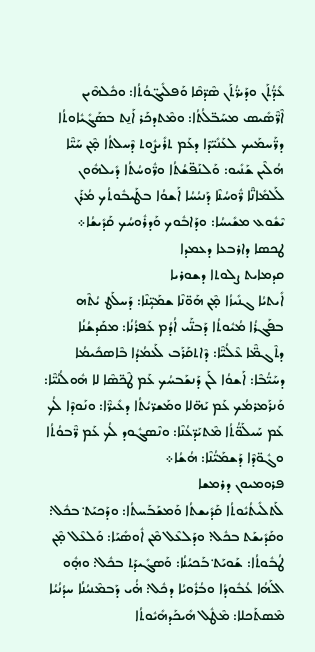ܥܺܕ̈ܳܬܰܢ ܘܕܰܝܪ̈ܳܬܰܢ ܣܶܕ̈ܩܶܐ ܘܰܦܠܺܝܓ̈ܘܳܬܳܐ: ܘܟܽܠܗܶܝܢ ܐܶܪ̈ܶܣܺܝܣ ܡܚܰܒ̈ܠܳܬܳܐ: ܘܡܶܬܕܟܰܪ ܐܰܢ̱ܬ ܒܣܰܓܺܝܽܐܘܬܳܐ ܕܪ̈ܰܚܡܰܝܟ ܠܥܰܢܺܝ̈ܕܶܐ ܕܥܰܡ ܬܪܺܝܨܽܘܬ ܕܶܚܠܬܳܐ ܡ̣ܶܢ ܚܰܝ̈ܶܐ ܗܳܠܶܝܢ ܫܰܢܺܝܘ: ܘܰܠܢܰܦ̈ܫܳܬܳܐ ܘܪ̈ܽܘܚܳܬܳܐ ܕܺܝܠܗܽܘܢ ܠܰܠܡܺܐܢ̈ܶܐ ܪ̈ܽܘܚܳܢܶܐ ܕܰܢܝܳܚܳܐ ܐܰܫܘܳܐ ܒܛܰܝܒܽܘܬܳܟ ܡܳܪܰܢ ܝܶܫܽܘܥ ܡܫܺܝܚܳܐ: ܘܕܰܐܒܽܘܟ ܘܰܕܪܽܘܚܳܟ ܩܰܕܺܝܫܳܐ܀
ܛܟܣܐ ܕܐܪܒܥܐ ܕܥܡܕܐ
ܩܕܡܐܝܬ ܨܠܘܬܐ ܕܫܘܪܝܐ
ܐܺܝܬܝܳܐ ܓܢܺܝܙܳܐ ܡ̣ܶܢ ܗܰܘ̈ܢܶܐ ܫܡܰܝܴ̈ܢܶܐ: ܕܰܚܠܰܛ ܝܳܬܶܗ ܒܦܰܓܪܳܐ ܡܳܝܽܘܬܳܐ ܕܰܒܢ̈ܰܝ ܐܳܕܳܡ ܥܰܦܪܳܢܳܐ: ܡܩܰܕܫܳܢܳܐ ܕܬܶܓܡ̈ܶܐ ܥܶܠܳܝ̈ܶܐ: ܕܶܐܬܩܰܪܰܒ ܠܰܥܡܳܕܳܐ ܒܶܐܣܟܺܝܡܳܐ ܕܚܰܝ̈ܳܒܶܐ: ܐܰܫܘܳܐ ܠܰܢ ܕܰܢܫܰܒܚܳܟ ܥܰܡ ܛܶܟ̈ܣܶܐ ܠܐ ܗܽܘܠܳܢܳܝ̈ܶܐ: ܘܰܢܪܰܡܪܡܳܟ ܥܰܡ ܝܰܗ̈ܠܐ ܘܡܰܫܪ̈ܝܳܬܳܐ ܕܥܺܝܪ̈ܶܐ: ܘܢܰܘܕܶܐ ܠܳܟ ܥܰܡ ܚܰܝܠܰܘ̈ܳܬܳܐ ܡܶܬܝܰܕ̈ܥܳܢܶܐ: ܘܢܶܣܓܽܘܕ ܠܳܟ ܥܰܡ ܪ̈ܶܒܘܳܬܳܐ ܘܓܽܘ̈ܕܶܐ ܕܰܫܡܰܝ̈ܳܢܶܐ: ܗܳܫܳܐ܀
ܦܪܘܡܝܘܢ ܕܪܡܫܐ
ܠܰܬܠܺܝܬܳܝܽܘܬܳܐ ܩܰܕܺܝܫܬܳܐ ܘܰܡܫܰܒܰܚܬܳܐ: ܘܕܰܟܝܰܬ݀ ܒܟܽܠ: ܘܩܰܕܺܝܫܰܬ ܒܟܽܠ: ܘܕܰܠܥܶܠ ܡܶܢ ܐܽܘܣܺܝܰܐ: ܘܰܠܥܶܠ ܡ̣ܶܢ ܛܳܒܽܘܬܳܐ: ܫܰܘܝܰܬ݀ ܒܰܟܝܳܢܳܐ: ܘܰܣܓܺܝܕܰܬ ܒܟܽܠ: ܘܗ̣ܽܘ ܐܠܰܗܳܐ ܥܳܒܽܘܕܳܐ ܘܒܳܪܽܘܝܳܐ ܕܟܽܠ: ܗ̇ܳܝ ܕܰܒܡܶܢܝܳܢܳܐ ܚܕܳܢܳܝܳܐ ܡܶܣܬܰܟܠܐ: ܡܶܛܽܠ ܗܺܝܟܰܕܗܺܝܽܘܬܳܐ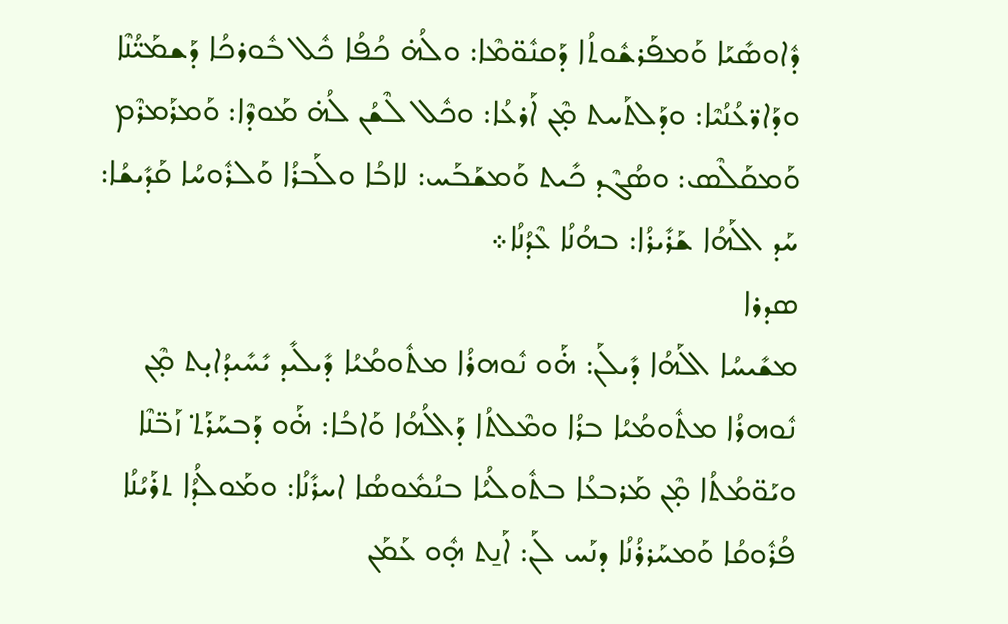ܕܽܐܘܣܺܝܰܐ ܘܰܡܦܰܪܫܽܘܬܳܐ ܕܰܩܢܽܘ̈ܡܶܐ: ܘܠܳܗ̇ ܟܳܦܳܐ ܟܽܠ ܒܽܘܪܟܳܐ ܕܰܫܡܰܝ̈ܳܢܶܐ ܘܕܰܐܪ̈ܥܳܢܳܝܶܐ: ܘܕܰܠܬܰܚܬ ܡ̣ܶܢ ܐܰܪܥܳܐ: ܘܟܽܠ ܠܶܫܳܢ ܠܳܗ̇ ܡܰܘܕܶܐ: ܘܰܡܪܰܡܪܶܡ ܘܰܡܩܰܠܶܣ: ܘܣܳܓܶܕ ܟܺܝܬ ܘܰܡܫܰܒܰܚ: ܠܐܒܳܐ ܘܠܰܒܪܳܐ ܘܰܠܪܽܘܚܳܐ ܩܰܕܺܝܫܳܐ: ܚܰܕ ܐܠܰܗܳܐ ܫܰܪܺܝܪܳܐ: ܒܗܳܢܳܐ ܥܶܕܳܢܳܐ܀
ܣܕܪܐ
ܡܫܺܝܚܳܐ ܐܠܰܗܳܐ ܕܺܝܠܰܢ: ܗ̇ܰܘ ܢܽܘܗܪܳܐ ܡܬܽܘܡܳܝܳܐ ܕܺܝܠܺܝܕ ܝܺܚܺܝܕܳܐܝ̣ܬ ܡ̣ܶܢ ܢܽܘܗܪܳܐ ܡܬܽܘܡܳܝܳܐ ܒܪܳܐ ܘܡܶܠܬܳܐ ܕܰܐܠܳܗܳܐ ܘܰܐܒܳܐ: ܗ̇ܰܘ ܕܰܒܚܰܪܰܬ݀ ܙܰܒ̈ܢܶܐ ܘܝܰܘ̈ܡܳܬܳܐ ܡ̣ܶܢ ܡܰܪܒܥܳܐ ܒܬܽܘܠܳܝܳܐ ܒܢܳܡܽܘܣܳܐ ܐܚܪܺܢܳܐ: ܘܡܰܘܠܳܕܳܐ ܬܪܰܝܳܢܳܐ ܦܳܪܽܘܩܳܐ ܘܰܡܚܰܪܪܳܢܳܐ ܕܢܰܚ ܠܰܢ: ܐܰܢ̱ܬ ܗ̣ܽܘ ܥܰܡܰܢ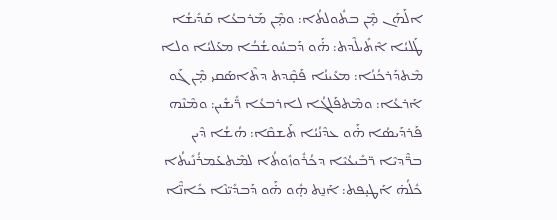ܐܠܰܗܰܢ ܡ̣ܶܢ ܒܬܽܘܠܬܳܐ: ܘܡ̣ܶܢ ܡܰܪܒܥܳܐ ܩܰܕܺܝܫܳܐ ܛܰܠܝܳܐ ܐܶܬܺܝܠܶܕܬ: ܗ̇ܰܘ ܕܰܒܚܽܘܫܳܒܳܐ ܡܥܰܠܝܳܐ ܘܠܐ ܡܶܬܕܰܪܟܳܢܳܐ: ܡܥܺܝܢܳܐ ܦܰܩ̣ܶܕܬ ܕܬܶܐܣܰܩܝ ܡ̣ܶܢ ܓܰܘ ܐܰܪܥܳܐ: ܘܡܶܬܦܰܠܓܳܐ ܠܐܪܒܥܳܐ ܪ̈ܺܝܫܺܝܢ: ܘܡܶܢܶܗ ܦܰܪܕܰܝܣܳܐ ܗ̇ܰܘ ܥܕܶܢܳܝܳܐ ܬܰܫܩܶܐ: ܗܳܫܳܐ ܕܶܝܢ ܒܪ̈ܶܕܝܶܐ ܪ̈ܒܺܝܥܳܝܶܐ ܕܟܳܪܽܘܙܽܘܬܳܐ ܠܡܶܬܥܰܡܪܳܢܺܝܬܳܐ ܟܽܠܳܗ̇ ܐܰܛܝ̣ܦܬ: ܐܰܢ̱ܬ ܗ̣ܽܘ ܗ̇ܰܘ ܕܰܒܕܺܝ̈ܢܶܐ ܟܺܐܢ̈ܶܐ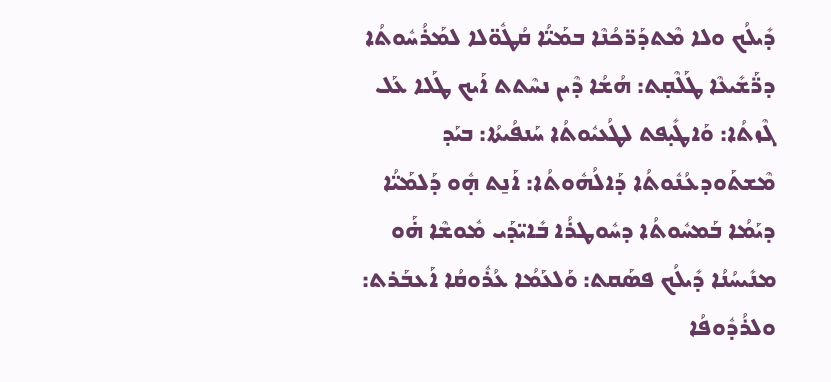ܕܺܝܠܳܟ ܘܠܐ ܡܶܬܕܰܪ̈ܟܳܢܶܐ ܒܡܰܝ̈ܳܐ ܩܳܛܽܘ̈ܠܐ ܠܡܰܪܳܚܽܘܬܳܐ ܕܪ̈ܰܫܺܝܥܶܐ ܛܰܠܶܩ̣ܬ: ܗܳܫܳܐ ܕܶܝܢ ܢܚܶܬܬ ܐܰܝܟ ܛܰܠܐ ܥܰܠ ܓܶܙܬܳܐ: ܘܰܐܛܺܝ̣ܦܬ ܠܛܳܥܝܽܘܬܳܐ ܚܰܢܦܳܝܬܳܐ: ܒܝܰܕ ܡܶܫܬܰܘܕܥܳܢܽܘܬܳܐ ܕܰܐܠܳܗܽܘܬܳܐ: ܐܰܢ̱ܬ ܗ̣ܽܘ ܕܰܠܡܰܝ̈ܳܐ ܕܝܰܡܳܐ ܒܰܡܚܽܘܬܳܐ ܕܚܽܘܛܪܳܐ ܒܺܐܝ̈ܕܰܝ ܡܽܘܫܶܐ ܗ̇ܰܘ ܡܢܺܝܚܳܢܳܐ ܕܺܝܠܳܟ ܦܣܰܩܬ: ܘܰܠܥܰܡܳܐ ܥܳܪܽܘܩܳܐ ܐܰܥܒܰܪܬ: ܘܠܪܳܕܽܘܦܳܐ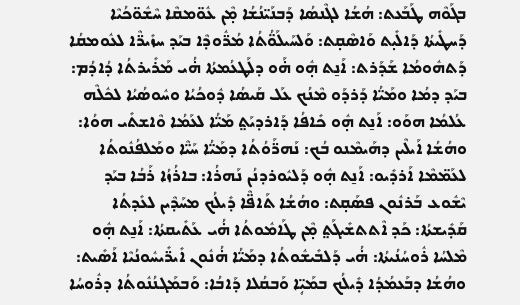ܒܓܰܘܶܗ ܛܰܒܰܥܬ: ܗܳܫܳܐ ܠܓܶܢܣܳܐ ܕܰܒܢܰܝ̈ܢܳܫܳܐ ܡ̣ܶܢ ܥܽܘ̈ܡܩܶܐ ܚܶܫܽܘ̈ܟܳܝܶܐ ܕܰܚܛܺܝܬܳܐ ܕܰܐܠܺܝ̣ܬ ܘܰܐܣܶܩ̣ܬ: ܘܰܠܚܰܝܠܰܘ̈ܳܬܳܐ ܡܳܪ̈ܽܘܕܶܐ ܒܝܰܕ ܚܙܺܝܪ̈ܶܐ ܠܥܽܘܡܩܳܐ ܕܰܬܗܽܘܡܳܐ ܫܰܕܰܪܬ: ܐܰܢ̱ܬ ܗ̣ܽܘ ܗ̇ܰܘ ܕܠܰܛܥܳܡܬܳܐ ܗ̇ܳܝ ܡܰܪܺܝܪܬܳܐ ܕܳܐܕܳܡ: ܒܝܰܕ ܕܡܳܐ ܘܡܰܝ̈ܳܐ ܕܰܪܕܰܘ ܡܶܢܳܟ ܥܰܠ ܩܰܝܣܳܐ ܕܽܘܟܳܝܳܐ ܘܚܽܘܣܳܝܳܐ ܠܟܽܠܶܗ ܥܳܠܡܳܐ ܗܘܰܘ: ܐܰܢ̱ܬ ܗ̣ܽܘ ܟܺܐܦܳܐ ܕܰܐܪܕܝܰܬ݀ ܡܰܝ̈ܳܐ ܠܥܰܡܳܐ ܘܶܐܫܬܺܝ ܗܘܳܐ: ܘܗܳܫܳܐ ܐܰܝܠܶܝܢ ܕܗܰܝܡܶܢܘ ܒܳܟ: ܢܰܗܪ̈ܰܘܳܬܳܐ ܕܡܰܝ̈ܳܐ ܚܰܝ̈ܶܐ ܘܡܰܠܦܳܢܽܘܬܳܐ ܠܥܰܡ̈ܡܶܐ ܐܰܪܕܺܝܘ: ܐܰܢ̱ܬ ܗ̣ܽܘ ܕܰܠܝܽܘܪܕܢܳܢ ܢܰܗܪܳܐ: ܒܐܪܳܙܳܐ ܪܰܒܳܐ ܒܝܰܕ ܝܶܫܽܘܥ ܒܰܪܢܽܘܢ ܦܣܰܩ̣ܬ: ܘܗܳܫܳܐ ܬܰܐܦ̈ܶܐ ܕܺܝܠܳܟ ܡܚܰܕܶܝܢ ܠܥܺܕܬܳܐ ܩܰܕܺܝܫܬܳܐ: ܟܰܕ ܐܶܬܬܫܺܝܓܰܬ݀ ܡ̣ܶܢ ܛܰܐܡܽܘܬܳܐ ܗ̇ܳܝ ܥܰܬܺܝܩܬܳܐ: ܐܰܢ̱ܬ ܗ̣ܽܘ ܡܶܠܚܳܐ ܪܽܘܚܳܢܳܝܬܳܐ: ܗ̇ܳܝ ܕܰܠܒܺܝܫܽܘܬܳܐ ܕܡܰܝ̈ܳܐ ܗ̇ܳܢܽܘܢ ܐܺܝܪ̈ܺܝܚܽܘܢܳܝܶܐ ܐܰܣܺܝܬ: ܘܗܳܫܳܐ ܕܒܰܥܡܳܕܳܐ ܕܺܝܠܳܟ ܒܡܰܝܴ̈ܐ ܘܰܒܩܳܠܐ ܕܰܐܒܳܐ: ܘܰܒܡܰܓܢܳܢܽܘܬܳܐ ܕܪܽܘܚܳܐ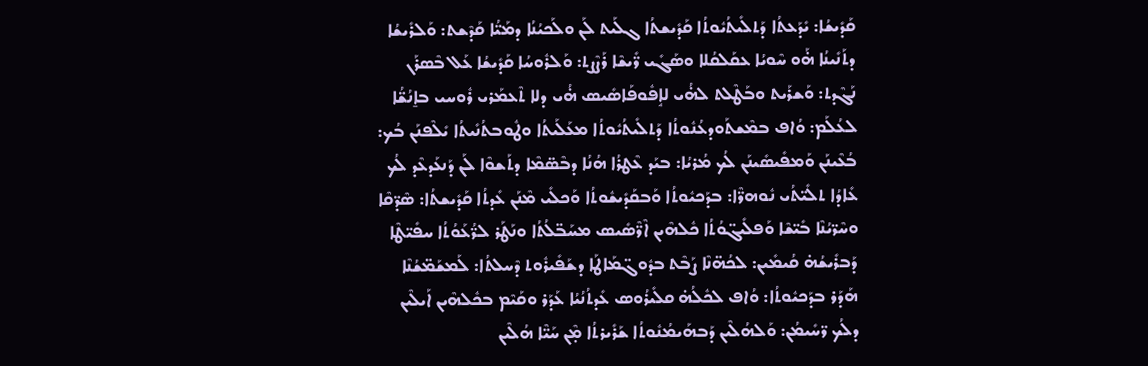ܩܰܕܺܝܫܳܐ: ܝܺܕܰܥܬܳܐ ܕܰܬܠܺܝܬܳܝܽܘܬܳܐ ܩܰܕܺܝܫܬܳܐ ܓܠܰܝܬ ܠܰܢ ܘܠܰܟܝܳܢܳܐ ܕܡܰܝ̈ܳܐ ܩܰܕܶܫܬ: ܘܰܠܪܺܝܫܳܐ ܕܬܰܢܺܝܢܳܐ ܗ̇ܰܘ ܚܶܘܝܳܐ ܥܩܰܠܩܳܠܐ ܘܣܰܓܺܝ ܪ̈ܺܝܫܶܐ ܪܰܨܶܨܬ: ܘܰܠܪܽܘܚܳܐ ܩܰܕܺܝܫܳܐ ܥܰܠ ܒܶܣܪܰܢ ܢܰܓܶܕܬ: ܘܰܫܪܰܝܬ ܘܒܰܛܶܠܬ ܠܗ̇ܳܝ ܠܐܱܦܽܘܦܰܐܣܺܝܣ ܗ̇ܳܝ ܕܠܐ ܬܶܥܡܰܪܝ ܪܽܘܚܝ ܒܐ̱ܢܳܫ̈ܳܐ ܠܥܳܠܰܡ: ܘܳܐܦ ܒܡܶܫܬܰܘܕܥܳܢܽܘܬܳܐ ܕܰܬܠܺܝܬܳܝܽܘܬܳܐ ܡܥܰܠܰܝܬܳܐ ܘܛܽܘܒܬܳܢܺܝܬܳܐ ܝܺܠܶܦܢܰܢ ܒܳܟ: ܒܳܥܶܝܢܰܢ ܘܰܡܦܺܝܣܺܝܢܰܢ ܠܳܟ ܡܳܪܝܳܐ: ܒܝܰܕ ܥܶܛܪܳܐ ܗܳܢܳܐ ܕܒܶܣ̈ܡܶܐ ܕܬܰܫܘܶܐ ܠܰܢ ܕܰܢܥܰܕܥܶܕ ܠܳܟ ܥܺܐܕܳܐ ܬܠܺܝ̈ܬܳܝ ܢܽܘܗܪ̈ܶܐ: ܒܕܰܟܝܽܘܬܳܐ ܘܰܒܩܰܕܺܝܫܽܘܬܳܐ ܘܰܟܠܺܝ ܡܶܢܰܢ ܥܺܕܬܳܐ ܩܰܕܺܝܫܬܳܐ: ܣܶܕ̈ܩܶܐ ܘܚܶܪ̈ܝܳܢܶܐ ܒܺܝ̈ܫܶܐ ܘܰܦܠܺܝܓ̈ܘܳܬܳܐ ܟܽܠܗܶܝܢ ܐܶܪ̈ܶܣܺܝܣ ܡܚܰܒ̈ܠܳܬܳܐ ܘܢܰܛܰܪ ܠܪ̈ܳܥܰܘܳܬܳܐ ܚܦܺܝ̈ܛܶܐ ܕܰܒܪܺܝܫܳܗ̇ ܩܳܝܡܺܝܢ: ܠܟܳܗ̈ܢܶܐ ܨܰܒܶܬ ܒܕܽܘܓ̈ܡܰܐܛܰܐ ܕܫܰܦܺܝܪܽܘܬ ܕܶܚܠܬܳܐ: ܠܰܡܫܰܡ̈ܫܳܢܶܐ ܗܰܕܰܪ ܒܕܰܟܝܽܘܬܳܐ: ܘܳܐܦ ܠܟܽܠܳܗ̇ ܩܠܺܝܪܳܘܣ ܥܺܕܬܳܢܳܝܳܐ ܥܰܕܰܪ ܘܩܰܝܶܡ ܒܟܽܠܗܶܝܢ ܐܰܝܠܶܝܢ ܕܠܳܟ ܪ̈ܚܺܝܡܳܢ: ܘܰܠܗܳܠܶܝܢ ܕܰܒܗܰܝܡܳܢܽܘܬܳܐ ܫܰܪܺܝܪܬܳܐ ܡ̣ܶܢ ܚܰܝ̈ܶܐ ܗܳܠܶܝܢ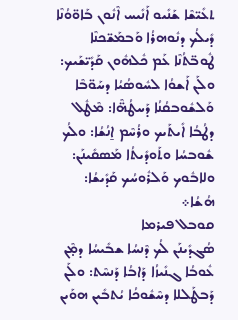ܬܥܺܝ̈ܫܶܐ ܫܰܢܺܝܘ ܐܰܢܺܝܚ ܐܶܢܽܘܢ ܒܰܐܘ̈ܘܳܢܶܐ ܕܺܝܠܳܟ ܕܢܽܘܗܪܳܐ ܘܰܒܡܰܫ̈ܟܢܶܐ ܛܽܘܒ̈ܬܳܢܶܐ ܥܰܡ ܟܽܠܗܽܘܢ ܩܰܕܺܝ̈ܫܰܝܟ: ܘܠܰܢ ܐܰܫܘܳܐ ܠܚܽܘܣܳܝܳܐ ܕܚܰܘ̈ܒܶܐ ܘܰܠܫܽܘܒܩܳܢܳܐ ܕܰܚܛܳܗ̈ܶܐ: ܡܶܛܽܠ ܕܛܳܒܳܐ ܐܺܝܬܰܝܟ ܘܪܳܚܶܡ ܐ̱ܢܳܫܳܐ: ܘܠܳܟ ܫܽܘܒܚܳܐ ܘܬܰܘܕܺܝܬܳܐ ܡܰܣܩܺܝܢܰܢ: ܘܠܐܒܽܘܟ ܘܰܠܪܽܘܚܳܟ ܩܰܕܺܝܫܳܐ: ܗܳܫܳܐ܀
ܩܘܒܠ ܦܝܪܡܐ
ܣܳܓܕܺܝܢܰܢ ܠܳܟ ܕܶܢܚܳܐ ܫܒܺܝܚܳܐ ܕܡ̣ܶܢ ܥܽܘܒܳܐ ܓܢܺܝܙܳܐ ܕܰܐܒܳܐ ܕܰܢܚܶܬ: ܘܠܰܢ ܕܰܒܛܰܠܠܐ ܕܚܶܫܽܘܟܳܐ ܝܳܬܒܺܝܢ ܗܘܰܝܢ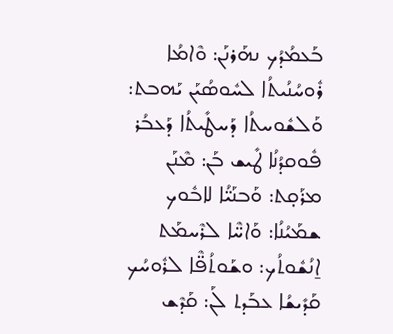ܒܰܥܡܳܕܳܟ ܢܗܰܪܢܰܢ: ܘܶܐܡܳܐ ܪܽܘܚܳܢܳܝܬܳܐ ܠܚܽܘܣܳܝܰܢ ܝܰܗܒܬ: ܘܰܠܫܽܘܚܬܳܐ ܕܰܚܛܺܝܬܳܐ ܕܰܥܒܳܪ ܦܽܘܩܕܳܢܳܐ ܛܺܝܫ ܒܰܢ: ܡܶܢܰܢ ܡܪܰܩ̣ܬ: ܘܰܒܢܰܝ̈ܳܐ ܠܐܒܽܘܟ ܫܡܰܝܳܢܳܐ: ܘܰܐܚ̈ܶܐ ܠܪܶܚܡܰܬ ܐ̱ܢܳܫܽܘܬܳܟ: ܘܫܰܘܬܳܦ̈ܶܐ ܠܪܽܘܚܳܟ ܩܰܕܺܝܫܳܐ ܥܒܰܕܬ ܠܰܢ: ܩܰܕܶܫ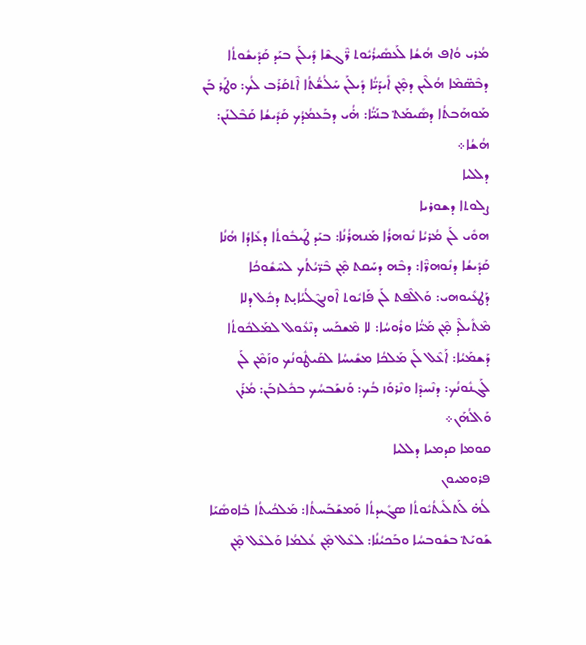ܡܳܪܝ ܘܳܐܦ ܗܳܫܳܐ ܠܰܥܣܺܝܪܳܝܽܘܬ ܪ̈ܶܓܫܶܐ ܕܺܝܠܰܢ ܒܝܰܕ ܩܰܕܺܝܫܽܘܬܳܐ ܕܒܶܣ̈ܡܶܐ ܗܳܠܶܝܢ ܕܡ̣ܶܢ ܐܺܝܕܰܝ̈ܳܐ ܕܺܝܠܰܢ ܚܰܠܳܫ̈ܳܬܳܐ ܐܶܬܩܰܪܰܒ ܠܳܟ: ܘܛܰܪ ܒܰܢ ܡܰܘܗܰܒܬܳܐ ܕܣܺܝܡܰܬ݀ ܒܢܰܝ̈ܳܐ: ܗ̇ܳܝ ܕܒܰܥܡܳܕܳܟ ܩܰܕܺܝܫܳܐ ܩܰܒܶܠܢܰܢ: ܗܳܫܳܐ܀
ܕܠܠܝܐ
ܨܠܘܬܐ ܕܫܘܪܝܐ
ܗܘܺܝ ܠܰܢ ܡܳܪܝܳܐ ܢܽܘܗܪܳܐ ܡܰܢܗܪܳܢܳܐ: ܒܝܰܕ ܛܰܝܒܽܘܬܳܐ ܕܥܺܐܕܳܐ ܗܳܢܳܐ ܩܰܕܺܝܫܳܐ ܕܢܽܘܗܪ̈ܶܐ: ܕܒܶܗ ܕܚܰܩܬ ܡ̣ܶܢ ܒܶܪ̈ܝܳܬܳܟ ܠܚܶܫܽܘܟܳܐ ܕܰܛܥܺܝܘܗܝ: ܘܰܐܠܶܦܬ ܠܰܢ ܦܰܐܝܽܘܬ ܐܶܘܢܓܶܠܳܝܳܐܝ̣ܬ ܕܟܽܠ ܕܠܐ ܡܶܬܺܝܠܶܕ ܡ̣ܶܢ ܡܰܝ̈ܳܐ ܘܪܽܘܚܳܐ: ܠܐ ܡܶܫܟܰܚ ܕܢܶܥܽܘܠ ܠܡܰܠܟܽܘܬܳܐ ܕܰܫܡܰܝܳܐ: ܐܰܥܶܠ ܠܰܢ ܡܰܠܟܳܐ ܡܫܺܝܚܳܐ ܠܩܰܝܛܽܘܢܳܟ ܘܙܰܡܶܢ ܠܰܢ ܠܰܓܢܽܘܢܳܟ: ܕܢܶܚܕܶܐ ܘܢܶܪܘܰܙ ܒܳܟ: ܘܰܢܫܰܒܚܳܟ ܒܟܽܠܙܒܰܢ: ܡܳܪܰܢ ܘܰܐܠܳܗܰܢ܀
ܩܘܡܐ ܩܕܡܝܐ ܕܠܠܝܐ
ܦܪܘܡܝܘܢ
ܠܳܗ̇ ܠܰܬܠܺܝܬܳܝܽܘܬܳܐ ܣܓܺܝܕܬܳܐ ܘܰܡܫܰܒܰܚܬܳܐ: ܡܰܠܟܳܝܬܳܐ ܒܽܐܘܣܺܝܰܐ ܫܰܘܝܰܬ݀ ܒܫܽܘܒܚܳܐ ܘܒܰܟܝܳܢܳܐ: ܠܥܶܠ ܡ̣ܶܢ ܥܳܠܡܳܐ ܘܰܠܥܶܠ ܡ̣ܶܢ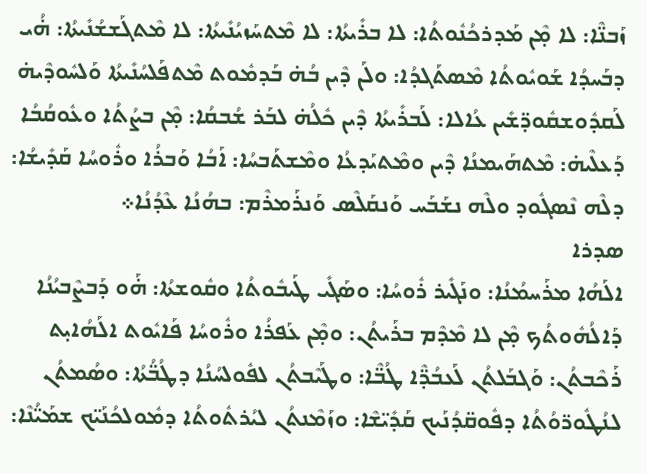ܙܰܒܢ̈ܶܐ: ܠܐ ܡ̣ܶܢ ܡܰܕܪܟܳܢܽܘܬܳܐ: ܠܐ ܒܪܺܝܬܳܐ: ܠܐ ܡܶܬܚܰܙܝܳܢܺܝܬܳܐ: ܠܐ ܡܶܬܓܰܫܫܳܢܺܝܬܳܐ: ܗ̇ܳܝ ܕܒܰܚܕܳܐ ܫܰܘܝܽܘܬܳܐ ܡܶܣܬܰܓܕܳܐ: ܘܠܰܢ ܕܶܝܢ ܒܳܗ̇ ܒܰܕܡܽܘܬ ܡܶܬܦܰܠܚܳܢܺܝܬܳܐ ܘܰܠܚܽܘܕܶܝܗ̇ ܠܰܩܕܽܘܫܩܽܘܕ̈ܫܺܝܢ ܥܳܐܠܐ: ܠܰܒܪܺܝܬܳܐ ܕܶܝܢ ܟܽܠܳܗ̇ ܠܒܰܪ ܫܳܒܩܳܐ: ܡ̣ܶܢ ܒܨܳܬܳܐ ܘܥܽܘܩܳܒܳܐ ܕܰܥܠܶܝܗ̇: ܡܶܬܗܰܝܡܢܳܐ ܕܶܝܢ ܘܡܶܬܝܰܕܥܳܐ ܘܡܶܫܬܰܒܚܳܐ: ܐܰܒܳܐ ܘܰܒܪܳܐ ܘܪܽܘܚܳܐ ܩܰܕܺܝܫܳܐ: ܕܠܶܗ ܢܶܣܓܽܘܕ ܘܠܶܗ ܢܫܰܒܰܚ ܘܰܢܩܰܠܶܣ ܘܰܢܪܰܡܪܶܡ: ܒܗܳܢܳܐ ܥܶܕܳܢܳܐ܀
ܣܕܪܐ
ܐܠܰܗܳܐ ܡܪܰܚܡܳܢܳܐ: ܘܢܰܓܺܝܪ ܪܽܘܚܳܐ: ܘܣܰܓܺܝ ܛܰܝܒܽܘܬܳܐ ܘܩܽܘܫܬܳܐ: ܗ̇ܰܘ ܕܰܒܨܶܒܝܳܢܳܐ ܕܰܐܠܳܗܽܘܬܳܟ ܡ̣ܶܢ ܠܐ ܡܶܕܶܡ ܒܪܰܝܬܳܢ: ܘܡ̣ܶܢ ܥܰܦܪܳܐ ܘܪܽܘܚܳܐ ܦܰܐܝܽܘܬ ܐܠܰܗܳܐܝ̣ܬ ܪܰܟܶܒܬܳܢ: ܘܰܓܒܰܠܬܳܢ ܠܰܥܒܳܕ̈ܶܐ ܛܳܒ̈ܶܐ: ܘܛܰܝܶܒܬܳܢ ܠܦܽܘܠܚܳܢܳܐ ܕܛܳܒ̈ܳܬܳܐ: ܘܣܳܡܬܳܢ ܠܢܳܛܽܘܪ̈ܘܳܬܳܐ ܕܦܽܘܩ̈ܕܳܢܰܝܟ ܩܰܕܺܝ̈ܫܶܐ: ܘܙܰܡܶܢܬܳܢ ܠܝܳܪܬܽܘܬܳܐ ܕܡܽܘܠܟܳܢܰܝ̈ܟ ܫܡܰܝ̈ܳܢܶܐ: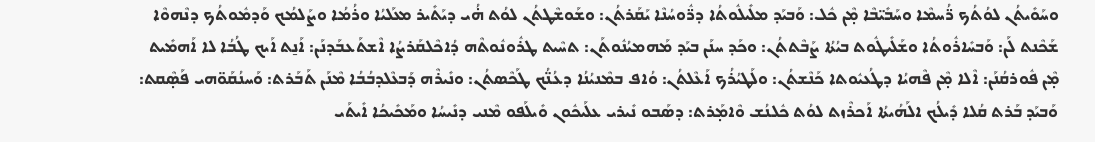ܘܚܰܘܺܝܬܳܢ ܠܘܳܬܳܟ ܪ̈ܳܚܡܶܐ ܘܚܰܒܺܝ̈ܒܶܐ ܡ̣ܶܢ ܟܽܠ: ܘܰܒܝܰܕ ܡܠܺܝܠܽܘܬܳܐ ܕܪ̈ܽܘܚܳܢܶܐ ܝܰܩܰܪܬܳܢ: ܘܫܰܘܫܶܛܬܳܢ ܠܘܳܬ ܗ̇ܳܝ ܕܝܰܬܺܝܪ ܡܥܰܠܝܳܐ ܘܪܳܡܳܐ ܘܨܰܠܡܳܟ ܘܰܕܡܽܘܬܳܟ ܕܢܶܗܘܶܐ ܫܰܟܶܢܬ ܠܰܢ: ܘܰܒܚܺܐܪܽܘܬܳܐ ܘܫܰܠܺܝܛܽܘܬ ܒܝܳܬܳܐ ܨܰܒܶܬܬܳܢ: ܘܟܰܕ ܚܢܰܢ ܒܝܰܕ ܡܰܗܡܝܳܢܽܘܬܰܢ: ܬܚܶܝܬ ܛܪܽܘܢܽܘܬܶܗ ܕܳܐܟܶܠܩܰܪܨܳܐ ܐܶܫܬܰܥܒܰܕܢܰܢ: ܐܰܢ̱ܬ ܐܰܝܟ ܛܳܒܳܐ ܠܐ ܐܰܗܡܺܝܬ ܡ̣ܶܢ ܦܽܘܪܩܳܢܰܢ: ܐܶܠܐ ܡ̣ܶܢ ܦܶܗܝܳܐ ܕܛܳܥܝܽܘܬܐ ܟܰܢܶܫܬܳܢ: ܘܠܰܛܝܳܪܳܟ ܐܰܥܶܠܬܳܢ: ܘܳܐܦ ܒܡܶܢܝܳܢܳܐ ܕܥܳܢ̈ܳܟ ܛܰܟܶܣܬܳܢ: ܘܢܺܝܪܶܗ ܕܰܒܥܶܠܕܒܳܒܳܐ ܡܶܢܰܢ ܬܰܒܰܪܬ: ܘܰܚܢܳܩܰܘ̈ܗܝ ܦܰܣ̣ܶܩܬ: ܘܰܒܝܰܕ ܒܰܪܬ ܩܳܠܐ ܕܺܝܠܳܟ ܐܠܰܗܳܝܬܳܐ ܐܰܟܪܶܙܬ ܠܘܳܬ ܟܽܠܢܳܫ ܘܶܐܡ̣ܰܪܬ: ܕܣܰܒܘ ܢܺܝܪܝ ܥܠܰܝܟܽܘܢ ܘܺܝܠܰܦܘ ܡܶܢܝ ܕܢܺܝܚܳܐ ܘܡܰܟܺܝܟܳܐ ܐܺܝܬܰܝ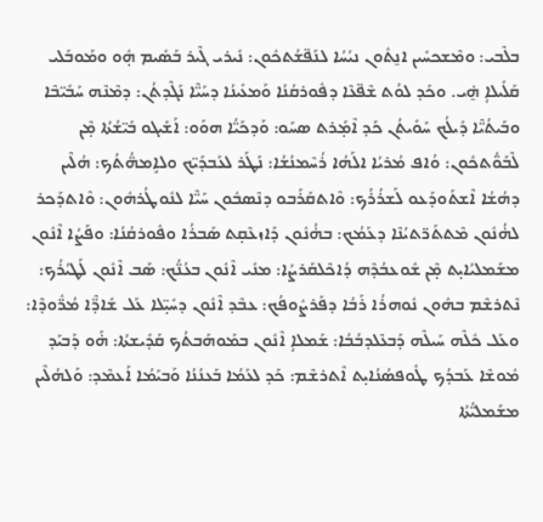ܒܠܶܒܝ: ܘܡܶܫܟܚܺܝܢ ܐܢ̱ܬܽܘܢ ܢܝܳܚܳܐ ܠܢܰܦ̈ܫܳܬܟܽܘܢ: ܢܺܝܪܝ ܓܶܝܪ ܒܰܣܺܝܡ ܗ̣ܽܘ ܘܡܰܘܒܰܠܝ ܩܰܠܺܝܠܐܴ ܗ̱̇ܝ. ܘܟܰܕ ܠܘܳܬ ܫܶܦ̈ܥܶܐ ܕܦܽܘܪܩܳܢܳܐ ܘܰܡܥܺܝܢܳܐ ܕܚܰܝ̈ܶܐ ܢܰܓܶܕܬܳܢ: ܕܡܶܢܶܗ ܚܰܒܺܝ̈ܒܶܐ ܘܒܰܝܬܳܝ̈ܶܐ ܕܺܝܠܳܟ ܚܰܘܺܝܬܳܢ ܟܰܕ ܐܶܡ̣ܰܪܬ ܣܚܰܘ: ܘܰܕܟܰܝ̈ܳܐ ܗܘܰܘ: ܐܰܫܺܝܓܘ ܒܺܝ̈ܫܳܬܳܐ ܡ̣ܶܢ ܠܶܒܰܘ̈ܳܬܟܽܘܢ: ܘܳܐܦ ܡܳܪܝܳܐ ܐܠܰܗܳܐ ܪܳܚܶܡܢܳܫܳܐ: ܢܰܛܰܪ ܠܥܰܒܕܰܝ̈ܟ ܘܠܐܱܡܗ̈ܳܬܳܟ: ܗܳܠܶܝܢ ܕܗܳܫܳܐ ܐܶܫܬܰܘܕܰܥܘ ܠܰܫܪܳܪܳܟ: ܘܶܐܬܩܰܪܰܒܘ ܕܢܶܣܒܽܘܢ ܚܰܝ̈ܶܐ ܠܢܽܘܛܳܪܗܽܘܢ: ܘܶܐܬܕܰܟܪ ܠܗ̇ܳܢܽܘܢ ܡܶܬܬܰܪ̈ܬܝܳܢܶܐ ܕܥܰܡܳܟ: ܒܗ̇ܳܢܽܘܢ ܕܰܐܙܥܶܩ̣ܬ ܣܰܒܪܳܐ ܘܦܽܘܪܩܳܢܳܐ: ܘܦܰܨܳܐ ܐܶܢܽܘܢ ܡܫܰܡܠܝܳܐܝ̣ܬ ܡ̣ܶܢ ܫܽܘܥܒܳܕܶܗ ܕܳܐܟܶܠܩܰܪܨܳܐ: ܡܢܺܝ ܐܶܢܽܘܢ ܒܥܳܢ̈ܳܟ: ܣܰܒ ܐܶܢܽܘܢ ܠܰܛܝܳܪܳܟ: ܢܶܬܪܫܶܡ ܒܗܽܘܢ ܢܽܘܗܪܳܐ ܪܰܒܳܐ ܕܦܰܪܨܽܘܦܳܟ: ܥܒܶܕ ܐܶܢܽܘܢ ܕܚܺܝ̣̈ܠܐ ܥܰܠ ܫܺܐܕ̈ܶܐ ܡܳܪ̈ܽܘܕܶܐ: ܘܥܰܠ ܟܽܠܶܗ ܚܰܝܠܶܗ ܕܰܒܥܶܠܕܒܳܒܳܐ: ܫܰܡܠܐܴ ܐܶܢܽܘܢ ܒܡܰܘܗܰܒܬܳܟ ܩܰܕܺܝܫܬܳܐ: ܗ̇ܰܘ ܕܰܒܝܰܕ ܡܽܘܫܶܐ ܥܰܒܕܳܟ ܛܽܘܦܣܳܢܳܐܝ̣ܬ ܐܶܬܪܫܶܡ: ܟܰܕ ܠܥܰܡܳܐ ܒܰܥܢܳܢܳܐ ܘܰܒܝܰܡܳܐ ܐܰܥܡܶܕ: ܘܰܠܗܳܠܶܝܢ ܡܫܰܡܠܝ̈ܳܬܳܐ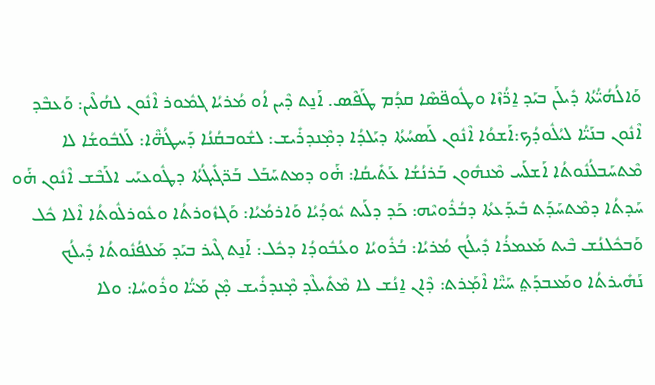ܘܰܐܠܳܗܳܝ̈ܳܬܳܐ ܕܺܝܠܰܢ ܒܝܰܕ ܐ̱ܪ̈ܳܙܶܐ ܘܛܽܘܦ̈ܣܶܐ ܩܕܳܡ ܛܰܦܶܣ. ܐܰܢ̱ܬ ܕܶܝܢ ܐܳܘ ܡܳܪܝܳܐ ܓܡܽܘܪ ܐܶܢܽܘܢ ܠܗܳܠܶܝܢ: ܘܰܥܒܶܕ ܐܶܢܽܘܢ ܒܢܰܝ̈ܳܐ ܠܝܳܠܽܘܕܳܟ:ܐܰܫܘܳܐ ܐܶܢܽܘܢ ܠܰܣܚܳܬܳܐ ܕܝܰܠܕܳܐ ܕܡ̣ܶܢܕܪܺܝܫ: ܠܫܽܘܒܩܳܢܳܐ ܕܰܚܛܳܗ̈ܶܐ: ܠܰܠܒܽܘܫܳܐ ܠܐ ܡܶܬܚܰܒܠܳܢܽܘܬܳܐ ܐܰܫܠܰܚ ܡܶܢܗܽܘܢ ܒܰܪܢܳܫܳܐ ܥܰܬܺܝܩܳܐ: ܗ̇ܰܘ ܕܡܬܚܰܒܰܠ ܒܰܪ̈ܓܺܝܓܳܬܳܐ ܕܛܽܘܥܝܰܝ ܐܠܰܒܶܫ ܐܶܢܽܘܢ ܗ̇ܰܘ ܚܰܕܬܳܐ ܕܡܶܬܚܰܕܰܬ ܒܺܝܕܰܥܬܳܐ ܕܒܳܪܽܘܝܶܗ: ܟܰܕ ܕܠܰܝܬ ܝܽܘܕܳܝܳܐ ܘܰܐܪܡܳܝܳܐ: ܘܰܓܙܽܘܪܬܳܐ ܘܥܽܘܪܠܽܘܬܳܐ ܐܶܠܐ ܟܽܠ ܘܰܒܟܽܠܢܳܫ ܒܶܝܬ ܡܰܥܡܪܳܐ ܕܺܝܠܳܟ ܡܳܪܝܳܐ: ܒܳܪܽܘܝܳܐ ܘܥܳܒܽܘܕܳܐ ܕܟܽܠ: ܐܰܢ̱ܬ ܓܶܝܪ ܒܝܰܕ ܡܰܠܦܳܢܽܘܬܳܐ ܕܺܝܠܳܟ ܢܰܗܺܝܪܬܳܐ ܘܡܰܥܒܕܰܬ݀ ܚܰܝ̈ܶܐ ܐܶܡ̣ܰܪܬ: ܕܶܐܢ ܐ̱ܢܳܫ ܠܐ ܡܶܬܺܝܠܶܕ ܡ̣ܶܢܕܪܺܝܫ ܡ̣ܶܢ ܡܰܝ̈ܳܐ ܘܪܽܘܚܳܐ: ܘܠܐ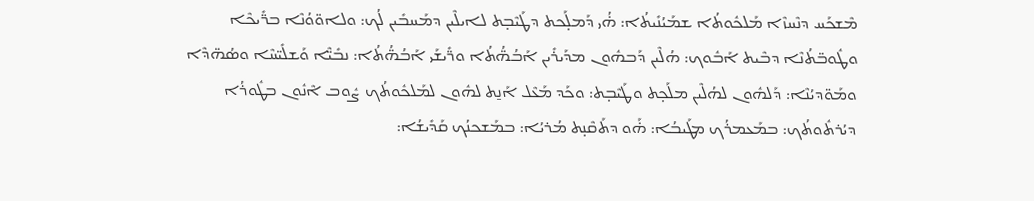ܡܶܫܟܰܚ ܕܢܶܚܙܶܐ ܡܰܠܟܽܘܬܳܐ ܫܡܰܝܳܢܺܝܬܳܐ: ܗ̇ܳܝ ܕܰܡܠ̣ܰܟܬ ܕܛܰܝܶܒ̣ܬ ܠܐܝܠܶܝܢ ܕܡܰܚܒܺܝܢ ܠܳܟ: ܘܠܐܘ̈ܘܳܢܶܐ ܒܪ̈ܺܝܟܶܐ ܘܛܽܘܒ̈ܬܳܢܶܐ ܕܒܶܝܬ ܐܰܒܽܘܟ: ܗܳܠܶܝܢ ܕܰܒܗܽܘܢ ܡܕܰܝܪܺܝܢ ܐܰܒܳܗ̈ܳܬܳܐ ܘܪ̈ܺܝܫܰܝ ܐܰܒܳܗ̈ܳܬܳܐ: ܢܒܺܝ̈ܶܐ ܘܰܫܠܺܝ̈ܚܶܐ ܘܣܳܗ̈ܕܶܐ ܘܡܰܘ̈ܕܝܳܢܶܐ: ܕܰܠܗܽܘܢ ܠܗܳܠܶܝܢ ܡܠܰܟ̣ܬ ܘܛܰܝܶܒ̣ܬ: ܘܟܰܕ ܡܰܥܶܠ ܐܰܢ̱ܬ ܠܗܽܘܢ ܠܡܰܠܟܽܘܬܳܟ ܨܽܘܒ ܐܶܢܽܘܢ ܒܛܽܘܪܳܐ ܕܝܳܪܬܽܘܬܳܟ: ܒܡܰܥܡܪܳܟ ܡܛܰܝܒܳܐ: ܗ̇ܰܘ ܕܬܰܩܶܢ̣ܬ ܡܳܪܝܳܐ: ܒܡܰܫܟܢܳܟ ܩܰܕܺܝܫܳܐ: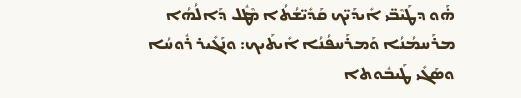ܗ̇ܰܘ ܕܛܰܝܶܒ̈ܝ ܐܺܝܕܰܝ̈ܟ ܩܰܕܺܝ̈ܫܳܬܳܐ ܡܶܛܽܠ ܕܰܐܠܳܗܳܐ ܡܪܰܚܡܳܢܳܐ ܘܰܡܪܰܚܦܳܢܳܐ ܐܺܝܬܰܝܟ: ܘܢܰܓܺܝܪ ܪܽܘܚܳܐ ܘܣܰܓܺܝ ܛܰܝܒܽܘܬܐ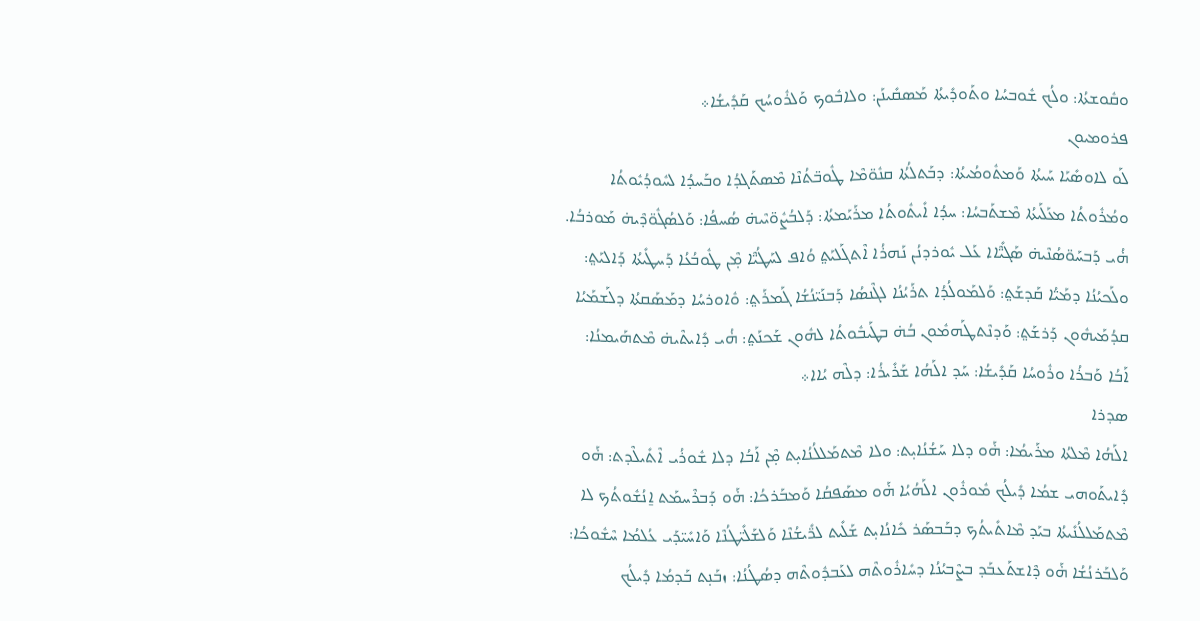ܘܩܽܘܫܬܳܐ: ܘܠܳܟ ܫܽܘܒܚܳܐ ܘܬܰܘܕܺܝܬܳܐ ܡܰܣܩܺܝܢܰܢ: ܘܠܐܒܽܘܟ ܘܰܠܪܽܘܚܳܟ ܩܰܕܺܝܫܳܐ܀
ܦܪܘܡܝܘܢ
ܠܰܘ ܠܐܘܣܺܝܰܐ ܚܰܝܬܳܐ ܘܰܡܬܽܘܡܳܝܬܳܐ: ܕܒܰܬܠܳܬܳܐ ܩܢܽܘ̈ܡܶܐ ܛܽܘܒ̈ܬܳܢܶܐ ܡܶܣܬܰܓܕܳܐ ܘܒܰܚܕܳܐ ܠܚܽܘܕܳܝܽܘܬܳܐ ܘܡܳܪܽܘܬܳܐ ܡܥܰܠܰܝܬܳܐ ܡܶܫܬܰܒܚܳܐ: ܚܕܳܐ ܐܺܝܬܽܘܬܳܐ ܡܪܰܝܰܡܬܳܐ: ܕܰܠܒܳܨܽܘ̈ܝܶܝܗ̇ ܣܳܚܦܳܐ: ܘܰܠܣܳܓܽܘ̈ܕܶܝܗ̇ ܡܰܘܪܒܳܐ. ܗ̇ܳܝ ܕܰܒܚܰܘ̈ܣܳܢܶܝܗ̇ ܣܰܓܺܝ̈ܶܐܐ ܥܰܠ ܝܽܘܪܕܢܳܢ ܢܰܗܪܳܐ ܐܶܬܓܰܠܝܰܬ݀ ܘܳܐܦ ܠܚܰܛܳܝ̈ܶܐ ܡ̣ܶܢ ܛܽܘܒܳܥܳܐ ܕܰܚܛܺܝܬܳܐ ܕܰܐܠܝܰܬ݀: ܘܠܰܟܝܳܢܳܐ ܕܡܰܝ̈ܳܐ ܩܰܕܫܰܬ݀: ܘܰܠܡܰܘܠܳܕܳܐ ܬܪܰܝܳܢܳܐ ܠܓܶܢܣܳܐ ܕܰܒܢܰܝ̈ܢܳܫܳܐ ܓܰܡܪܰܬ݀: ܘܽܐܘܪܚܳܐ ܕܡܰܣܰܩܬܳܐ ܕܠܰܫܡܰܝܳܐ ܩܕܳܡܰܝܗܽܘܢ ܕܰܪܫܰܬ݀: ܘܰܕܢܶܬܛܰܗܡܽܘܢ ܒܳܗ̇ ܒܛܰܝܒܽܘܬܳܐ ܠܗܽܘܢ ܫܰܟܢܰܬ݀: ܗ̇ܳܝ ܕܺܐܝܬܶܝܗ̇ ܡܶܬܗܰܝܡܢܳܐ: ܐܰܒܳܐ ܘܰܒܪܳܐ ܘܪܽܘܚܳܐ ܩܰܕܺܝܫܳܐ: ܚܰܕ ܐܠܰܗܳܐ ܫܰܪܺܝܪܳܐ: ܕܠܶܗ ܝܳܐܐ܀
ܣܕܪܐ
ܐܠܰܗܳܐ ܡܶܠܬܳܐ ܡܪܰܝܡܳܐ: ܗ̇ܰܘ ܕܠܐ ܚܰܫܳܢܳܐܝ̣ܬ: ܘܠܐ ܡܶܬܡܰܠܠܳܢܳܐܝ̣ܬ ܡ̣ܶܢ ܐܰܒܳܐ ܕܠܐ ܫܽܘܪܳܝ ܐܶܬܺܝܠܶܕܬ: ܗ̇ܰܘ ܕܺܐܝܬܰܘܗܝ ܫܡܳܐ ܕܺܝܠܳܟ ܡܽܘܪܽܘܢ ܐܠܰܗܳܝܳܐ ܗ̇ܰܘ ܡܣܰܦܩܳܐ ܘܰܡܒܰܪܟܳܐ: ܗ̇ܰܘ ܕܰܒܪܶܚܡܰܬ ܐ̱ܢܳܫܽܘܬܳܟ ܠܐ  ܡܶܬܡܰܠܠܳܢܺܝܬܳܐ ܒܝܰܕ ܡܶܐܬܺܝܬܳܟ ܕܒܰܒܣܰܪ ܟܺܐܢܳܐܝ̣ܬ ܫܰܠܺܝܬ ܠܪ̈ܺܝܫܳܢܶܐ ܘܰܠܫܰܠܺܝ̈ܛܳܢܶܐ ܘܰܐܚܺܝ̈ܕܰܝ ܥܳܠܡܳܐ ܚܶܫܽܘܟܳܐ: ܘܰܠܒܰܪܢܳܫܳܐ ܗ̇ܰܘ ܕܶܐܫܬܰܥܒܰܕ ܒܨܶܒܝܳܢܳܐ ܕܚܺܐܪܽܘܬܶܗ ܠܥܰܒܕܽܘܬܶܗ ܕܣܳܛܳܢܳܐ: ܙܒܰܢ̣ܬ ܒܰܕܡܳܐ ܕܺܝܠܳܟ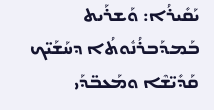ܝܰܩܺܝܪܳܐ: ܘܰܫܪܰܝܬ ܒܰܡܕܰܒܪܳܢܽܘܬܳܐ ܕܚܰܫܰܝ̈ܟ ܩܰܕܺܝ̈ܫܶܐ ܘܡܰܥܒ̈ܕܰܝ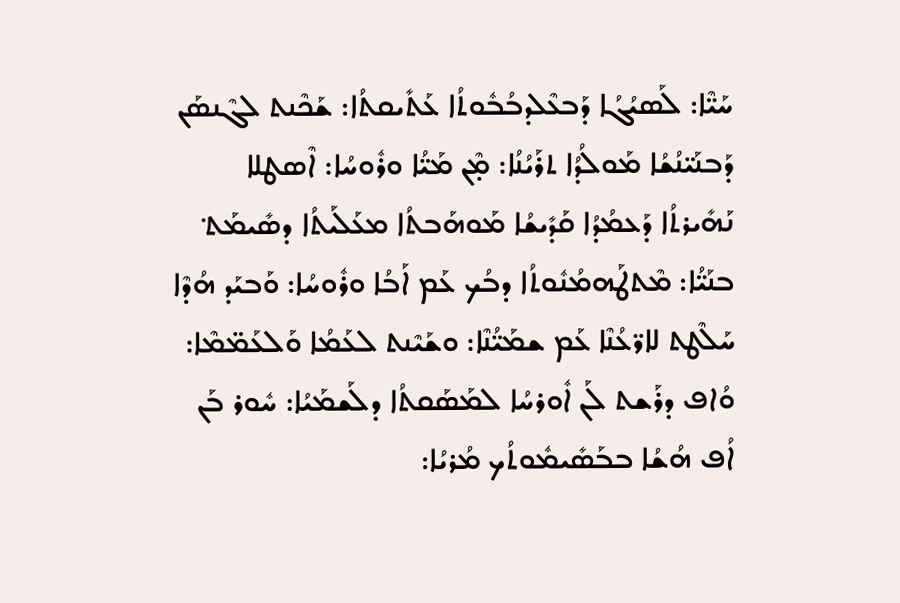ܚܰܝ̈ܶܐ: ܠܰܣܝܳܓܳܐ ܕܰܒܥܶܠܕܒܳܒܽܘܬܳܐ ܥܰܬܺܝܩܬܳܐ: ܫܰܟܶܢܬ ܠܓܶܢܣܰܢ ܕܰܒܢܰܝ̈ܢܳܫܳܐ ܡܰܘܠܳܕܳܐ ܬܪܰܝܳܢܳܐ: ܡ̣ܶܢ ܡܰܝ̈ܳܐ ܘܪܽܘܚܳܐ: ܐܶܣܛܠܐ ܢܰܗܺܝܪܬܳܐ ܕܰܥܡܳܕܳܐ ܩܰܕܺܝܫܳܐ ܡܰܘܗܰܒܬܳܐ ܡܥܰܠܰܝܬܳܐ ܕܣܺܝܡܰܬ݀ ܒܢܰܝ̈ܳܐ: ܡܶܬܛܰܗܡܳܢܽܘܬܳܐ ܕܒܳܟ ܥܰܡ ܐܰܒܳܐ ܘܪܽܘܚܳܐ: ܘܰܒܝܰܕ ܗܳܕܶܐ ܚܰܠܶܛܬ ܠܐܪ̈ܥܳܢܶܐ ܥܰܡ ܫܡܰܝ̈ܳܢܶܐ: ܘܫܰܝܶܢܬ ܠܥܰܡܳܐ ܘܰܠܥܰܡ̈ܡܶܐ: ܘܳܐܦ ܕܪܰܫܬ ܠܰܢ ܐܽܘܪܚܳܐ ܠܡܰܣܰܩܬܳܐ ܕܠܰܫܡܰܝܳܐ: ܚܽܘܪ ܒܰܢ ܐܳܦ ܗܳܫܳܐ ܒܒܰܣܺܝܡܽܘܬܳܟ ܡܳܪܝܳܐ: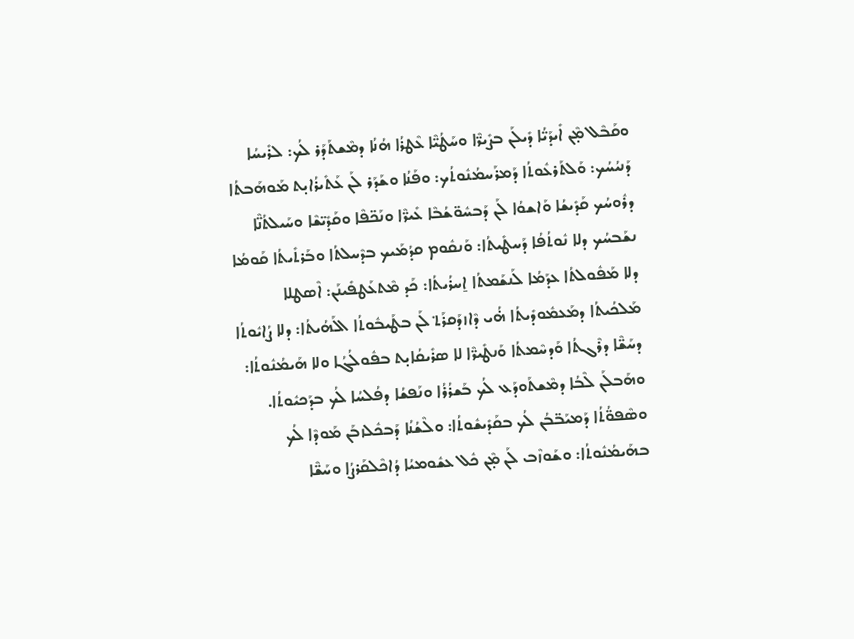ܘܩܰܒܶܠ ܡ̣ܶܢ ܐܺܝܕܰܝ̈ܳܐ ܕܺܝܠܰܢ ܒܨܺܝܪ̈ܶܐ ܘܚܰܛܳܝ̈ܶܐ ܥܶܛܪܳܐ ܗܳܢܳܐ ܕܡܶܫܬܰܕܰܪ ܠܳܟ: ܠܪܺܝܚܳܐ ܕܰܢܝܳܚܳܟ: ܘܰܠܬܰܪܥܽܘܬܳܐ ܕܰܡܪܰܚܡܳܢܽܘܬܳܟ: ܘܦܰܢܳܐ ܘܫܰܕܰܪ ܠܰܢ ܥܰܬܺܝܪܳܐܝ̣ܬ ܡܰܘܗܰܒܬܳܐ ܕܪܽܘܚܳܟ ܩܰܕܺܝܫܳܐ ܘܰܐܫܘܳܐ ܠܰܢ ܕܰܒܚܽܘ̈ܫܳܒܶܐ ܥܺܝܪ̈ܶܐ ܘܢܰܟ̈ܦܶܐ ܘܩܰܕܺܝ̈ܫܶܐ ܘܚܰܝܠܬܳܢ̈ܶܐ ܢܫܰܒܚܳܟ ܕܠܐ ܢܽܘܬܳܦܳܐ ܕܰܚܛܺܝܬܳܐ: ܘܰܢܩܽܘܡ ܩܕܳܡܰܝܟ ܒܕܶܚܠܬܳܐ ܘܒܰܪܬܺܝܬܳܐ ܩܰܘܡܳܐ ܕܠܐ ܡܰܦܽܘܠܬܳܐ ܥܕܰܡܳܐ ܠܰܢܫܰܡܬܳܐ ܐ̱ܚܪܳܝܬܳܐ: ܟܰܕ ܡܶܬܥܰܛܦܺܝܢܰܢ: ܐܶܣܛܠܐ ܡܰܠܟܳܝܬܳܐ ܕܡܰܥܡܽܘܕܺܝܬܳܐ ܗ̇ܳܝ ܕܶܐܙܕܰܩܪܰܬ݀ ܠܰܢ ܒܛܰܝܒܽܘܬܳܐ ܐܠܰܗܳܝܬܳܐ: ܕܠܐ ܨܳܐܝܽܘܬܳܐ ܕܚܰܫ̈ܶܐ ܕܪܶܓܬܳܐ ܘܰܕܚܶܡܬܳܐ ܘܰܢܛܺܝܪ̈ܶܐ ܠܐ ܣܪܺܝܩܳܐܝ̣ܬ ܒܦܽܘܠܳܓܳܐ ܘܠܐ ܗܰܝܡܳܢܽܘܬܳܐ: ܘܗܰܒܠܰܢ ܠܶܒܳܐ ܕܡܶܫܬܰܘܕܰܥ ܠܳܟ ܒܰܫܪܳܪܳܐ ܘܢܰܦܫܳܐ ܕܦܳܠܚܳܐ ܠܳܟ ܒܕܰܟܝܽܘܬܳܐ. ܘܣܶܦܘ̈ܳܬܳܐ ܕܰܡܝܰܒ̈ܒܳܢ ܠܳܟ ܒܩܰܕܺܝܫܽܘܬܳܐ: ܘܠܶܫܳܢܳܐ ܕܰܒܟܽܠܙܒܰܢ ܡܰܘܕܶܐ ܠܳܟ ܒܗܰܝܡܳܢܽܘܬܳܐ: ܘܫܰܘܙܶܒ ܠܰܢ ܡ̣ܶܢ ܟܽܠ ܥܫܽܘܡܝܳܐ ܕܳܐܟܶܠܩܰܪܨܳܐ ܘܚܰܫ̈ܶܐ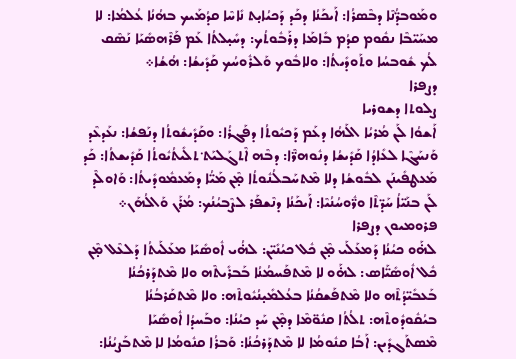ܘܡܰܘܒܕ̈ܳܢܶܐ ܕܒܶܣܪܳܐ: ܐܰܝܟܰܢܳܐ ܕܟܰܕ ܕܰܟܝܳܐܝ̣ܬ ܢܺܐܚܶܐ ܩܕܳܡܰܝܟ ܒܗܳܢܳܐ ܥܳܠܡܳܐ: ܠܐ ܡܚܰܝ̈ܒܶܐ ܢܩܽܘܡ ܩܕܳܡ ܒܺܐܡܰܐ ܕܪܰܒܽܘܬܳܟ: ܕܚܺܝ̣ܠܬܳܐ ܥܰܡ ܦܰܪܶܗܣܺܝܰܐ ܢܰܣܶܩ ܠܳܟ ܫܽܘܒܚܳܐ ܘܬܰܘܕܺܝܬܳܐ: ܘܠܐܒܽܘܟ ܘܰܠܪܽܘܚܳܟ ܩܰܕܺܝܫܳܐ: ܗܳܫܳܐ܀
ܕܨܦܪܐ
ܨܠܘܬܐ ܕܫܘܪܝܐ
ܐܰܫܘܳܐ ܠܰܢ ܡܳܪܝܳܐ ܐܠܰܗܳܐ ܕܥܰܡ ܕܰܟܝܽܘܬܳܐ ܕܦܰܓܪܳܐ: ܘܩܰܕܺܝܫܽܘܬܳܐ ܕܢܰܦܫܳܐ: ܢܥܰܕܥܶܕ ܘܰܢܚܰܓܶܐ ܠܥܺܐܕܳܐ ܩܰܕܺܝܫܳܐ ܕܢܽܘܗܪ̈ܶܐ: ܕܒܶܗ ܐܶܬܓܰܠܝܰܬ݀ ܬܠܺܝܬܳܝܽܘܬܳܐ ܩܰܕܺܝܫܬܳܐ: ܟܰܕ ܡܰܥܛܦܺܝܢܰܢ ܠܒܽܘܫܳܐ ܕܠܐ ܡܶܬܚܰܒܠܳܢܽܘܬܳܐ ܡ̣ܶܢ ܡܰܝ̈ܳܐ ܕܡܰܥܡܽܘܕܺܝܬܳܐ: ܘܰܐܘܠܶܕ ܠܰܢ ܒܢܰܝ̈ܐܳ ܚܰܕ̈ܬܶܐ ܘܪ̈ܽܘܚܳܢܳܝܶܐ: ܐܰܝܟܰܢܳܐ ܕܢܶܫܦܰܪ ܠܨܶܒܝܳܢܳܟ: ܡܳܪܰܢ ܘܰܐܠܳܗܰܢ܀
ܦܪܘܡܝܘܢ ܕܨܦܪܐ
ܠܗ̇ܰܘ ܟܝܳܢܳܐ ܕܰܡܥܰܠܰܝ ܡ̣ܶܢ ܟܽܠ ܟܝܳܢܺܝ̈ܢ: ܠܗ̇ܳܝ ܐܽܘܣܺܝܰܐ ܡܥܰܠܰܝܬܳܐ ܕܰܠܥܶܠ ܡ̣ܶܢ ܟܽܠ ܐܽܘܣܺܝ̈ܰܐܣ: ܠܗ̇ܰܘ ܠܐ ܡܶܬܦܰܚܡܳܢܳܐ ܒܰܒܪܺܝܬܶܗ ܘܠܐ ܡܶܬܕܰܪܟܳܢܳܐ ܒܰܥܒܺܝ̈ܕܳܬܶܗ ܘܠܐ ܡܶܬܦܰܫܩܳܢܳܐ ܒܥܳܠܡܺܝ̣ܢܳܝܽܘܬܶܗ: ܘܠܐ ܡܶܬܩܰܪܒܳܢܳܐ ܒܝܳܩܽܘܕܽܘܬܶܗ: ܬܠܳܬܳܐ ܩܢܽܘ̈ܡܶܐ ܕܡ̣ܶܢ ܚܰܕ ܟܝܳܢܳܐ: ܘܒܰܚܕܳܐ ܐܽܘܣܺܝܰܐ ܡܶܣܬܰܓܕܺܝܢ: ܐܰܒܳܐ ܩܢܽܘܡܳܐ ܠܐ ܡܶܬܕܰܪܟܳܢܳܐ: ܘܰܒܪܳܐ ܩܢܽܘܡܳܐ ܠܐ ܡܶܬܒܰܨܝܳܢܳܐ: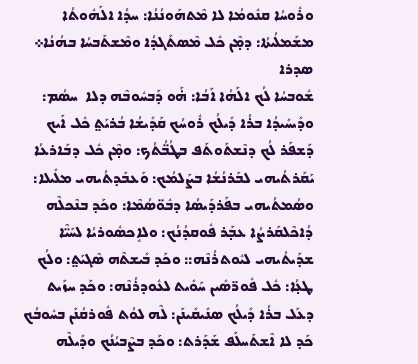ܘܪܽܘܚܳܐ ܩܢܽܘܡܳܐ ܠܐ ܡܶܬܗܰܘܢܳܢܳܐ: ܚܕܳܐ ܐܠܰܗܽܘܬܳܐ ܡܫܰܡܠܳܝܬܳܐ: ܕܡ̣ܶܢ ܟܽܠ ܡܶܣܬܰܓܕܳܐ ܘܡܶܫܬܰܒܚܳܐ ܒܗܳܢܳܐ܀
ܣܕܪܐ
ܫܽܘܒܚܳܐ ܠܳܟ ܐܠܰܗܳܐ ܐܰܒܳܐ: ܗ̇ܰܘ ܕܰܒܚܽܘܒܶܗ ܕܠܐ  ܚܣܳܡ: ܘܕܺܝܚܺܝܕܳܐ ܒܪܳܐ ܕܺܝܠܳܟ ܪܽܘܚܳܟ ܩܰܕܺܝܫܳܐ ܒܳܪܝܰܬ݀ ܟܽܠ ܐܰܝܟ ܕܰܫܦܰܪ ܠܳܟ ܕܢܶܫܬܰܘܬܰܦ ܒܛܳܒ̈ܳܬܳܟ: ܘܡ̣ܶܢ ܟܽܠ ܕܒܰܐܪܥܳܐ ܝܰܩܰܪܬܳܝܗܝ ܠܒܰܪܢܳܫܳܐ ܒܨܰܠܡܳܟ: ܘܰܥܒܰܕܬܳܝܗܝ ܡܠܺܝܠܐ: ܘܣܳܡܬܳܝܗܝ ܒܦܰܪܕܰܝܣܳܐ ܕܒܽܘ̈ܣܳܡܶܐ: ܘܟܰܕ ܒܢܶܟܠܶܗ ܕܳܐܟܶܠܩܰܪܨܳܐ ܥܒ̣ܰܪ ܦܽܘܩܕܳܢܳܟ: ܘܠܐܱܟܣܽܘܪܝܳܐ ܠܚܰܝ̈ܶܐ ܫܕܰܝܬܳܝܗܝ ܠܝܽܘܬܪܳܢܶܗ:: ܘܟܰܕ ܒܺܝܫܬܶܗ ܣܶܓܝܰܬ݀: ܘܠܳܟ ܛܥ̣ܳܐ: ܟܽܠ ܦܽܘܪ̈ܣܺܝܢ ܚܰܘܺܝܬ ܠܥܽܘܕܪܳܢܶܗ: ܘܟܰܕ ܚܙܰܝܬ ܕܥܰܠ ܒܪܳܐ ܕܺܝܠܳܟ ܣܢܺܝܩܺܝܢܰܢ: ܠܶܗ ܠܘܳܬ ܦܽܘܪܩܳܢܰܢ ܒܚܽܘܒܳܟ ܟܰܕ ܠܐ ܐܶܫܬܰܚܠܰܦ ܫܰܕܰܪܬ: ܘܟܰܕ ܒܨܶܒܝܳܢܳܟ ܘܕܺܝܠܶܗ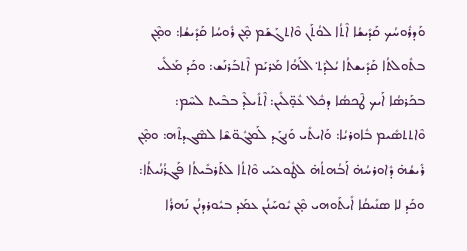ܘܰܕܪܽܘܚܳܟ ܩܰܕܺܝܫܳܐ ܐܶܬܳܐ ܠܘܳܬܰܢ ܘܶܐܬܓܰܫܰܡ ܡ̣ܶܢ ܪܽܘܚܳܐ ܩܰܕܺܝܫܳܐ: ܘܡ̣ܶܢ ܒܬܽܘܠܬܳܐ ܩܰܕܺܝܫܬܳܐ ܝܳܠܕܰܬ݀ ܐܠܰܗܳܐ ܡܰܪܝܰܡ ܐܶܬܒܰܪܢܰܫ: ܘܟܰܕ ܡܰܠܺܝ ܒܟܰܪܣܳܐ ܐܰܝܟ ܛܶܟܣܳܐ ܕܟܽܠ ܥܽܘ̣̈ܠܺܝܢ: ܐܶܬܺܝܠܶܕ ܒܒܶܝܬ ܠܚܶܡ: ܘܶܐܬܬܣܺܝܡ ܒܽܐܘܪܝܳܐ: ܘܰܐܝܬܺܝ ܘܰܢܓܰܕ ܠܰܡܓܽܘ̈ܫܶܐ ܠܣܶܓܕܬܶܗ: ܘܡ̣ܶܢ ܪܺܝܫܳܗ̇ ܕܽܐܘܪܚܳܗ̇ ܐܰܒܳܗܬܳܗ̇ ܠܛܽܘܥܝܰܝ ܘܶܐܬܳܐ ܠܬܰܪܒܺܝܬܳܐ ܦܰܓܪܳܢܳܝܬܳܐ: ܘܟܰܕ ܠܐ ܣܢܺܝܩܳܐ ܐܺܝܬܰܘܗܝ ܡ̣ܶܢ ܝܽܘܚܰܢܳܢ ܥܡܰܕ ܒܝܽܘܪܕܢܳܢ ܢܰܗܪܳܐ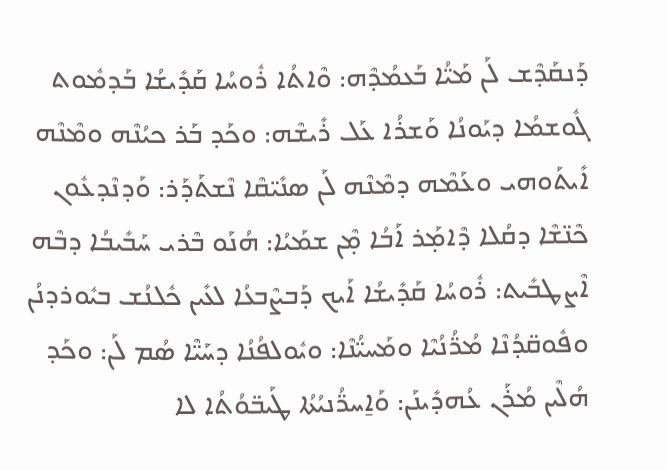ܕܰܢܩܰܕܶܫ ܠܰܢ ܡܰܝ̈ܳܐ ܒܰܥܡܳܕܶܗ: ܘܶܐܬܳܐ ܪܽܘܚܳܐ ܩܰܕܺܝܫܳܐ ܒܰܕܡܽܘܬ ܓܽܘܫܡܳܐ ܕܝܰܘܢܳܐ ܘܰܫܪܳܐ ܥܰܠ ܪܺܝܫܶܗ: ܘܟܰܕ ܒܰܪ ܟܝܳܢܶܗ ܘܡܶܢܶܗ ܐܺܝܬܰܘܗܝ ܘܥܰܡܶܗ ܕܡܶܢܶܗ ܠܰܢ ܣܢܺܝ̈ܩܶܐ ܢܶܫܬܰܕܰܪ: ܘܰܕܢܶܕܥܽܘܢ ܟܶܢ̈ܫܶܐ ܕܩܳܠܐ ܕܶܐܡ̣ܰܪ ܐܰܒܳܐ ܡ̣ܶܢ ܫܡܰܝܳܐ: ܗܳܢܰܘ ܒܶܪܝ ܚܰܒܺܝܒܳܐ ܕܒܶܗ ܐܶܨܛܒܺܝܬ: ܪܽܘܚܳܐ ܩܰܕܺܝܫܳܐ ܐܰܝܟ ܕܰܒܨܶܒܥܳܐ ܠܥܺܝܢ ܟܽܠܢܳܫ ܒܝܽܘܪܕܢܳܢ ܘܦܽܘܩ̈ܕܳܢܶܐ ܡܳܪ̈ܳܢܳܝܶܐ ܘܡܰܚܝ̈ܳܢܶܐ: ܘܝܽܘܠܦܳܢܳܐ ܕܚܰܝ̈ܶܐ ܣܳܡ ܠܰܢ: ܘܟܰܕ ܗܳܠܶܝܢ ܡܳܪܰܢ ܥܳܗܕܺܝܢܰܢ: ܘܰܐ̱ܚܪ̈ܳܢܝܳܬܳܐ ܛܰܝܒ̈ܘܳܬܳܐ ܠܐ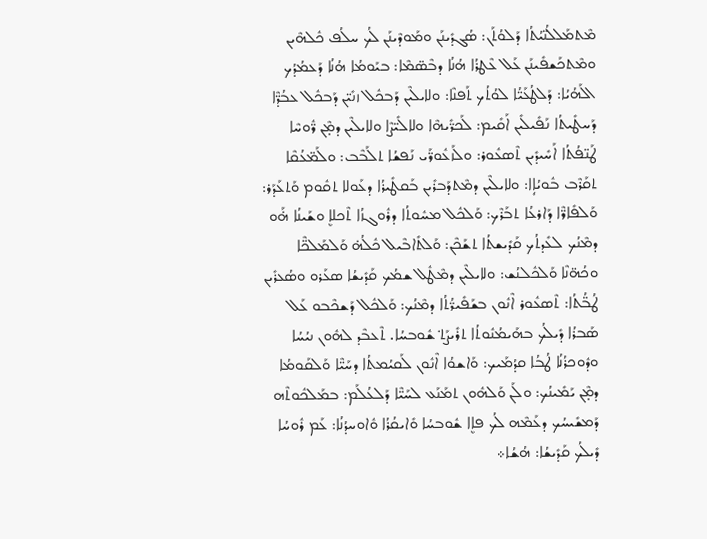ܡܶܬܡܰܠܠܳܢ̈ܝܳܬܳܐ ܕܰܠܘܳܬܰܢ: ܣܳܓܕܺܝܢܰܢ ܘܡܰܘܕܶܝܢܰܢ ܠܳܟ ܚܠܳܦ ܟܽܠܗܶܝܢ ܘܡܶܬܟܰܫܦܺܝܢܰܢ ܥܰܠ ܥܶܛܪܳܐ ܗܳܢܳܐ ܕܒܶܣ̈ܡܶܐ: ܒܝܰܘܡܳܐ ܗܳܢܳܐ ܕܰܥܡܳܕܳܟ ܐܠܰܗܳܝܳܐ: ܕܰܠܛܳܥܰܝ̈ܳܐ ܠܘܳܬܳܟ ܬܰܦܢܶܐ: ܘܠܐܝܠܶܝܢ ܕܰܒܟܽܠ ܙܢܺܝ̈ܢ ܕܰܒܟܽܠ ܥܒܳܕ̈ܶܐ ܕܰܚܛܺܝܬܳܐ ܢܰܦܺܝܠܺܝܢ ܐܰܩܺܝܡ: ܠܰܟܪ̈ܺܝܗܶܐ ܘܠܐܠܺܝ̈ܨܶܐ ܘܠܐܝܠܶܝܢ ܕܡ̣ܶܢ ܪ̈ܽܘܚܶܐ ܛܰܢ̈ܦܳܬܳܐ ܐܰܚܺܝܕܺܝܢ ܬܶܣܥܽܘܪ: ܘܠܰܙܥܽܘܪ̈ܰܝ ܢܰܦܫܳܐ ܬܠܰܒܶܒ: ܘܠܰܡ̈ܥܳܩܶܐ ܬܩܰܪܶܒ ܒܽܘܝܳܐܴܐ: ܘܠܐܝܠܶܝܢ ܕܡܶܬܕܰܒܪܺܝܢ ܒܰܩܛܺܝܪܳܐ ܕܥܰܘܠܐ ܬܩܽܘܡ ܘܰܬܥܰܕܰܪ: ܘܰܠܦܺܐܪ̈ܶܐ ܕܰܐܪܥܳܐ ܬܒܰܪܶܟ: ܘܰܠܟܽܠ ܡܚܽܘܬܳܐ ܕܪܽܘܓܙܳܐ ܬܶܟܠܐܷ ܘܫܰܝܢܳܐ ܗ̇ܰܘ ܕܡܶܢܳܟ ܠܥܺܕܬܳܟ ܩܰܕܺܝܫܬܳܐ ܬܫܰܟܶܢ: ܘܰܠܬܺܐܒܶܝܠ ܟܽܠܳܗ̇ ܘܰܠܡܰܠܟ̈ܶܐ ܘܟܳܗ̈ܢܶܐ ܘܰܠܟܽܠܢܳܫ: ܘܠܐܝܠܶܝܢ ܕܡܶܛܽܠ ܫܡܳܟ ܩܰܕܺܝܫܳܐ ܣܥܰܪܘ ܘܣܳܥܪܺܝܢ ܛܳܒ̈ܳܬܳܐ: ܬܶܣܥܽܘܪ ܐܶܢܽܘܢ ܒܫܰܦܺܝܪ̈ܳܬܳܐ ܕܡܶܢܳܟ: ܘܰܠܟܽܠ ܕܰܫܟܶܒܘ ܥܰܠ ܣܰܒܪܳܐ ܕܺܝܠܳܟ ܒܗܰܝܡܳܢܽܘܬܳܐ ܬܪܺܝܨܰܬ݀ ܫܽܘܒܚܳܐ. ܬܶܥܒܶܕ ܠܗܽܘܢ ܢܝܳܚܳܐ ܘܕܽܘܟܪܳܢܳܐ ܛܳܒܳܐ ܩܕܳܡܰܝܟ: ܘܰܐܫܘܳܐ ܐܶܢܽܘܢ ܠܰܩܝܳܡܬܳܐ ܕܚܰܝ̈ܶܐ ܘܰܠܩܰܘܡܳܐ ܕܡ̣ܶܢ ܝܰܡܺܝܢܳܟ: ܘܠܰܢ ܘܰܠܗܽܘܢ ܬܡܰܢܰܥ ܠܚܰܝ̈ܶܐ ܕܰܠܥܳܠܰܡ: ܒܡܰܠܟܽܘܬܶܗ ܕܰܡܫܺܝܚܳܟ ܕܥܰܡܶܗ ܠܳܟ ܦܐܷܐ ܫܽܘܒܚܳܐ ܘܺܐܝܩܳܪܳܐ ܘܽܐܘܚܕܳܢܳܐ: ܥܰܡ ܪܽܘܚܳܐ ܕܺܝܠܳܟ ܩܰܕܺܝܫܳܐ: ܗܳܫܳܐ܀